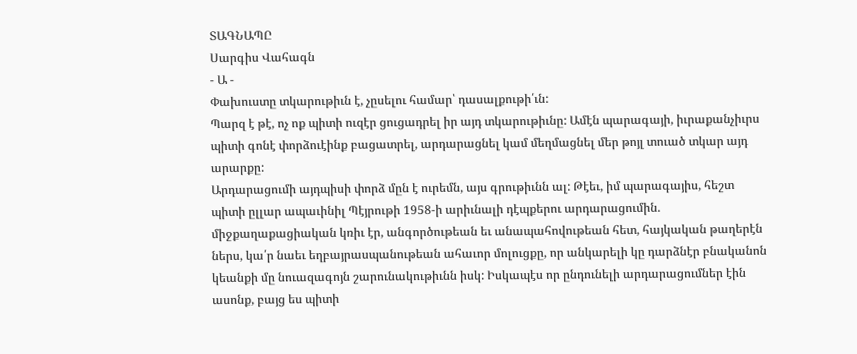ՏԱԳՆԱՊԸ
Սարգիս Վահագն
- Ա -
Փախուստը տկարութիւն է, չըսելու համար՝ դասալքութի՛ւն:
Պարզ է թէ, ոչ ոք պիտի ուզէր ցուցադրել իր այդ տկարութիւնը: Ամէն պարագայի, իւրաքանչիւրս պիտի գոնէ փորձուէինք բացատրել, արդարացնել կամ մեղմացնել մեր թոյլ տուած տկար այդ արարքը:
Արդարացումի այդպիսի փորձ մըն է ուրեմն, այս գրութիւնն ալ: Թէեւ, իմ պարագայիս, հեշտ պիտի ըլլար ապաւինիլ Պէյրութի 1958-ի արիւնալի դէպքերու արդարացումին. միջքաղաքացիական կռիւ էր, անգործութեան եւ անապահովութեան հետ, հայկական թաղերէն ներս, կա՛ր նաեւ եղբայրասպանութեան ահաւոր մոլուցքը, որ անկարելի կը դարձնէր բնականոն կեանքի մը նուազագոյն շարունակութիւնն իսկ: Իսկապէս որ ընդունելի արդարացումներ էին ասոնք, բայց ես պիտի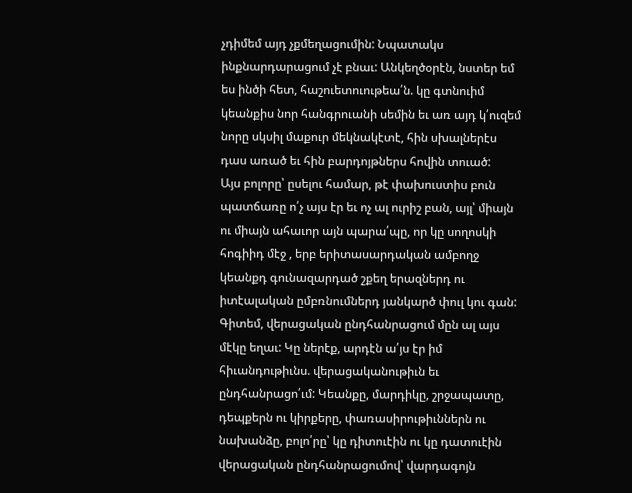չդիմեմ այդ չքմեղացումին: Նպատակս ինքնարդարացում չէ բնաւ: Անկեղծօրէն, նստեր եմ ես ինծի հետ, հաշուետուութեա՛ն. կը գտնուիմ կեանքիս նոր հանգրուանի սեմին եւ առ այդ կ՛ուզեմ նորը սկսիլ մաքուր մեկնակէտէ, հին սխալներէս դաս առած եւ հին բարդոյթներս հովին տուած:
Այս բոլորը՝ ըսելու համար, թէ փախուստիս բուն պատճառը ո՛չ այս էր եւ ոչ ալ ուրիշ բան, այլ՝ միայն ու միայն ահաւոր այն պարա՛պը, որ կը սողոսկի հոգիիդ մէջ , երբ երիտասարդական ամբողջ կեանքդ գունազարդած շքեղ երազներդ ու իտէալական ըմբռնումներդ յանկարծ փուլ կու գան:
Գիտեմ, վերացական ընդհանրացում մըն ալ այս մէկը եղաւ: Կը ներէք, արդէն ա՛յս էր իմ հիւանդութիւնս. վերացականութիւն եւ ընդհանրացո՛ւմ: Կեանքը, մարդիկը, շրջապատը, դեպքերն ու կիրքերը, փառասիրութիւններն ու նախանձը, բոլո՛րը՝ կը դիտուէին ու կը դատուէին վերացական ընդհանրացումով՝ վարդագոյն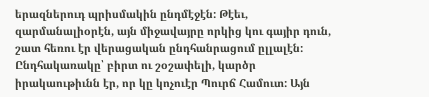երազներուդ պրիսմակին ընդմէջէն: Թէեւ, զարմանալիօրէն, այն միջավայրը որկից կու գայիր դուն, շատ հեռու էր վերացական ընդհանրացում ըլլալէն: Ընդհակառակը՝ բիրտ ու շօշափելի, կարծր իրակաութիւնն էր, որ կը կոչուէր Պուրճ Համուտ: Այն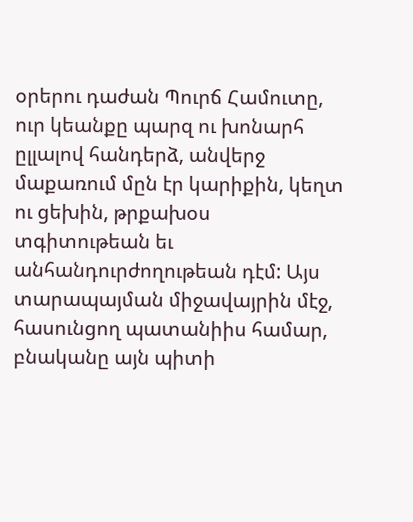օրերու դաժան Պուրճ Համուտը, ուր կեանքը պարզ ու խոնարհ ըլլալով հանդերձ, անվերջ մաքառում մըն էր կարիքին, կեղտ ու ցեխին, թրքախօս տգիտութեան եւ անհանդուրժողութեան դէմ: Այս տարապայման միջավայրին մէջ, հասունցող պատանիիս համար, բնականը այն պիտի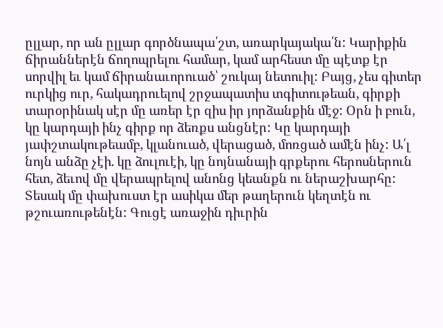ըլլար, որ ան ըլլար գործնապա՛շտ, առարկայակա՛ն: Կարիքին ճիրաններէն ճողոպրելու համար, կամ արհեստ մը պէտք էր սորվիլ եւ կամ ճիրանաւորուած՝ շուկայ նետուիլ: Բայց, չես գիտեր ուրկից ուր, հակադրուելով շրջապատիս տգիտութեան, գիրքի տարօրինակ սէր մը առեր էր զիս իր յորձանքին մէջ: Օրն ի բուն, կը կարդայի ինչ գիրք որ ձեռքս անցնէր: Կը կարդայի յափշտակութեամբ, կլանուած, վերացած, մոռցած ամէն ինչ: Ա՛լ նոյն անձը չէի. կը ձուլուէի, կը նոյնանայի գրքերու հերոսներուն հետ, ձեւով մը վերապրելով անոնց կեանքն ու ներաշխարհը: Տեսակ մը փախուստ էր ասիկա մեր թաղերուն կեղտէն ու թշուառութենէն: Գուցէ առաջին դիւրին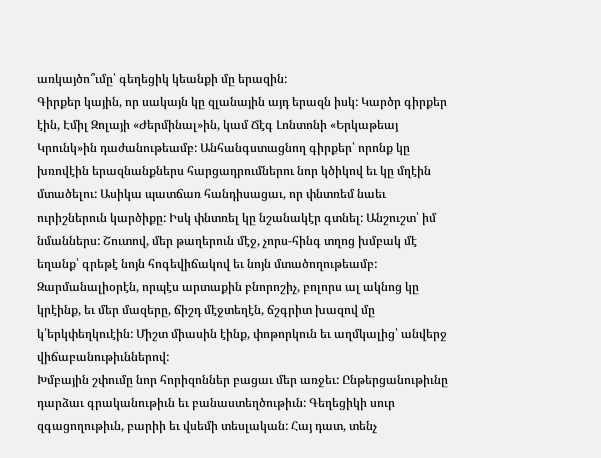առկայծո՞ւմը՝ գեղեցիկ կեանքի մը երազին:
Գիրքեր կային, որ սակայն կը զլանային այդ երազն իսկ: Կարծր գիրքեր էին, Էմիլ Զոլայի «Ժերմինալ»ին, կամ Ճէգ Լոնտոնի «Երկաթեայ Կրունկ»ին դաժանութեամբ: Անհանգստացնող գիրքեր՝ որոնք կը խռովէին երազնանքներս հարցադրումներու նոր կծիկով եւ կը մղէին մտածելու: Ասիկա պատճառ հանդիսացաւ, որ փնտռեմ նաեւ ուրիշներուն կարծիքը: Իսկ փնտռել կը նշանակէր գտնել: Անշուշտ՝ իմ նմաններս: Շուտով, մեր թաղերուն մէջ, չորս-հինգ տղոց խմբակ մէ եղանք՝ գրեթէ նոյն հոգեվիճակով եւ նոյն մտածողութեամբ: Զարմանալիօրէն, որպէս արտաքին բնորոշիչ, բոլորս ալ ակնոց կը կրէինք, եւ մեր մազերը, ճիշդ մէջտեղէն, ճշգրիտ խազով մը կ՛երկփեղկուէին: Միշտ միասին էինք, փոթորկուն եւ աղմկալից՝ անվերջ վիճաբանութիւններով:
Խմբային շփումը նոր հորիզոններ բացաւ մեր առջեւ: Ընթերցանութիւնը դարձաւ գրականութիւն եւ բանաստեղծութիւն: Գեղեցիկի սուր զգացողութիւն, բարիի եւ վսեմի տեսլական: Հայ դատ, տենչ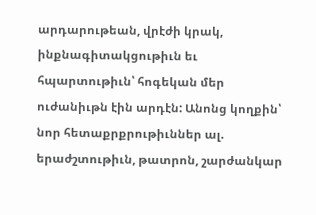արդարութեան, վրէժի կրակ, ինքնագիտակցութիւն եւ հպարտութիւն՝ հոգեկան մեր ուժանիւթն էին արդէն: Անոնց կողքին՝ նոր հետաքրքրութիւններ ալ. երաժշտութիւն, թատրոն, շարժանկար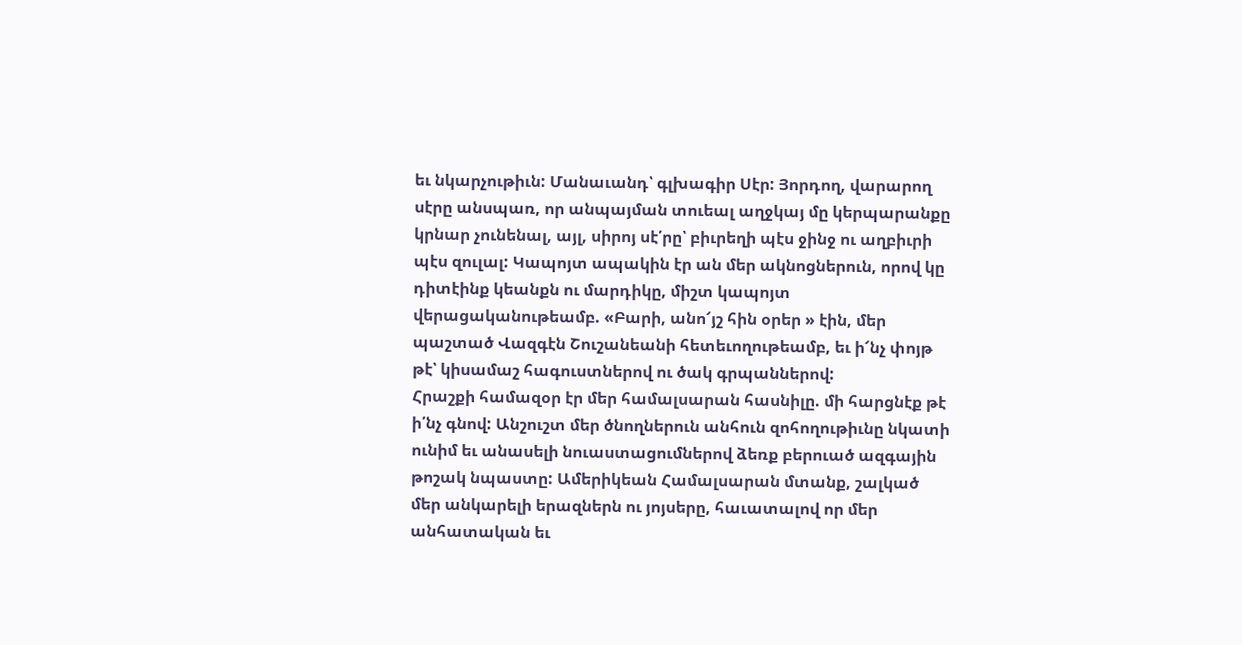եւ նկարչութիւն: Մանաւանդ՝ գլխագիր Սէր: Յորդող, վարարող սէրը անսպառ, որ անպայման տուեալ աղջկայ մը կերպարանքը կրնար չունենալ, այլ, սիրոյ սէ՛րը՝ բիւրեղի պէս ջինջ ու աղբիւրի պէս զուլալ: Կապոյտ ապակին էր ան մեր ակնոցներուն, որով կը դիտէինք կեանքն ու մարդիկը, միշտ կապոյտ վերացականութեամբ. «Բարի, անո՜յշ հին օրեր » էին, մեր պաշտած Վազգէն Շուշանեանի հետեւողութեամբ, եւ ի՜նչ փոյթ թէ՝ կիսամաշ հագուստներով ու ծակ գրպաններով:
Հրաշքի համազօր էր մեր համալսարան հասնիլը. մի հարցնէք թէ ի՛նչ գնով: Անշուշտ մեր ծնողներուն անհուն զոհողութիւնը նկատի ունիմ եւ անասելի նուաստացումներով ձեռք բերուած ազգային թոշակ նպաստը: Ամերիկեան Համալսարան մտանք, շալկած մեր անկարելի երազներն ու յոյսերը, հաւատալով որ մեր անհատական եւ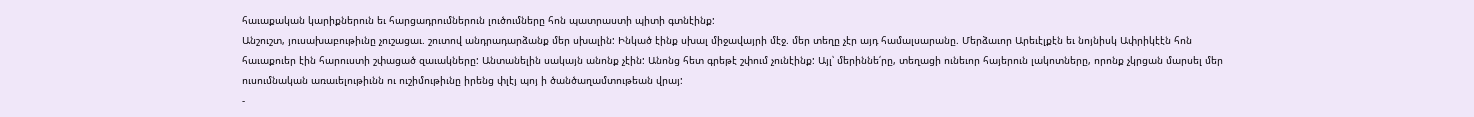հաւաքական կարիքներուն եւ հարցադրումներուն լուծումները հոն պատրաստի պիտի գտնէինք:
Անշուշտ, յուսախաբութիւնը չուշացաւ. շուտով անդրադարձանք մեր սխալին: Ինկած էինք սխալ միջավայրի մէջ. մեր տեղը չէր այդ համալսարանը. Մերձաւոր Արեւէլքէն եւ նոյնիսկ Ափրիկէէն հոն հաւաքուեր էին հարուստի շփացած զաւակները: Անտանելին սակայն անոնք չէին: Անոնց հետ գրեթէ շփում չունէինք: Այլ՝ մերիննե՛րը, տեղացի ունեւոր հայերուն լակոտները, որոնք չկրցան մարսել մեր ուսումնական առաւելութիւնն ու ուշիմութիւնը իրենց փլէյ պոյ ի ծանծաղամտութեան վրայ:
-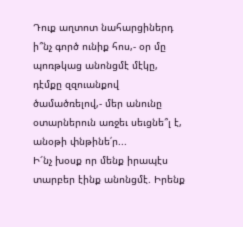Դուք աղտոտ նահարցիներդ ի՞նչ գործ ունիք հոս,- օր մը պոռթկաց անոնցմէ մէկը, դէմքը զզուանքով ծամածռելով,- մեր անունը օտարներուն առջեւ սեւցնե՞լ է, անօթի փնթինե՛ր...
Ի՜նչ խօսք որ մենք իրապէս տարբեր էինք անոնցմէ. Իրենք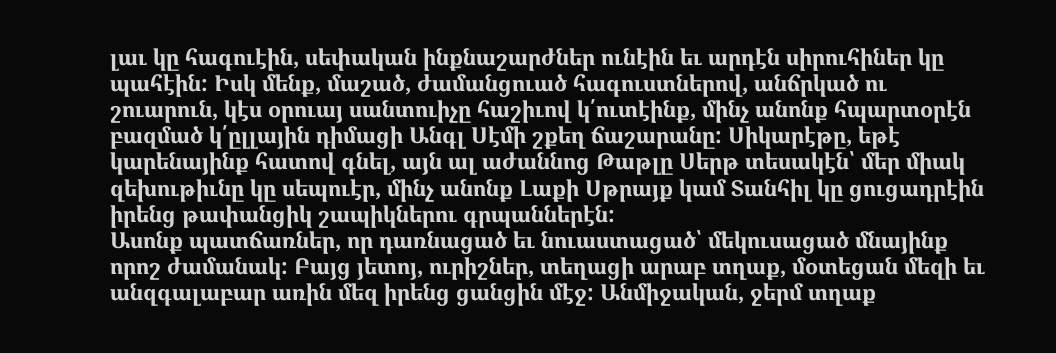լաւ կը հագուէին, սեփական ինքնաշարժներ ունէին եւ արդէն սիրուհիներ կը պահէին: Իսկ մենք, մաշած, ժամանցուած հագուստներով, անճրկած ու շուարուն, կէս օրուայ սանտուիչը հաշիւով կ՛ուտէինք, մինչ անոնք հպարտօրէն բազմած կ՛ըլլային դիմացի Անգլ Սէմի շքեղ ճաշարանը: Սիկարէթը, եթէ կարենայինք հատով գնել, այն ալ աժաննոց Թաթլը Սերթ տեսակէն՝ մեր միակ զեխութիւնը կը սեպուէր, մինչ անոնք Լաքի Սթրայք կամ Տանհիլ կը ցուցադրէին իրենց թափանցիկ շապիկներու գրպաններէն:
Ասոնք պատճառներ, որ դառնացած եւ նուաստացած՝ մեկուսացած մնայինք որոշ ժամանակ: Բայց յետոյ, ուրիշներ, տեղացի արաբ տղաք, մօտեցան մեզի եւ անզգալաբար առին մեզ իրենց ցանցին մէջ: Անմիջական, ջերմ տղաք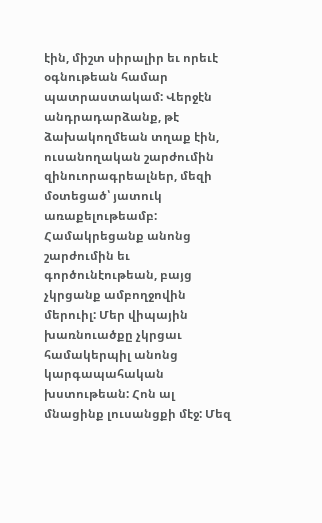էին, միշտ սիրալիր եւ որեւէ օգնութեան համար պատրաստակամ: Վերջէն անդրադարձանք, թէ ձախակողմեան տղաք էին, ուսանողական շարժումին զինուորագրեալներ, մեզի մօտեցած՝ յատուկ առաքելութեամբ: Համակրեցանք անոնց շարժումին եւ գործունէութեան, բայց չկրցանք ամբողջովին մերուիլ: Մեր վիպային խառնուածքը չկրցաւ համակերպիլ անոնց կարգապահական խստութեան: Հոն ալ մնացինք լուսանցքի մէջ: Մեզ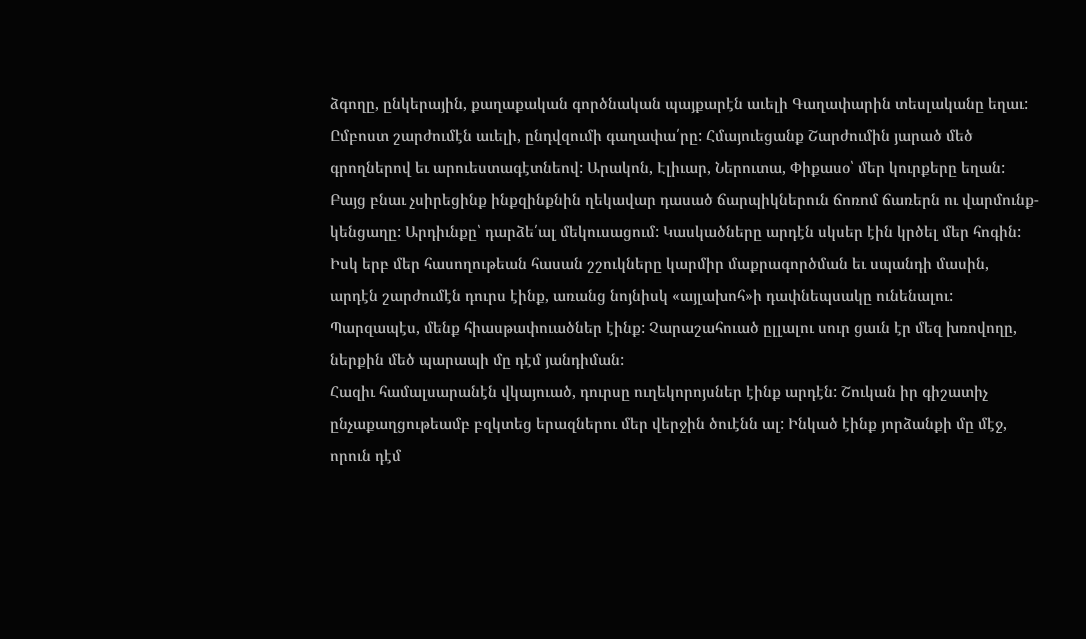ձգողը, ընկերային, քաղաքական գործնական պայքարէն աւելի Գաղափարին տեսլականը եղաւ: Ըմբոստ շարժումէն աւելի, ընդվզումի գաղափա՛րը: Հմայուեցանք Շարժումին յարած մեծ գրողներով եւ արուեստագէտնեով: Արակոն, Էլիւար, Ներուտա, Փիքասօ՝ մեր կուրքերը եղան: Բայց բնաւ չսիրեցինք ինքզինքնին ղեկավար դասած ճարպիկներուն ճոռոմ ճառերն ու վարմունք-կենցաղը: Արդիւնքը՝ դարձե՛ալ մեկուսացում: Կասկածները արդէն սկսեր էին կրծել մեր հոգին: Իսկ երբ մեր հասողութեան հասան շշուկները կարմիր մաքրագործման եւ սպանդի մասին, արդէն շարժումէն դուրս էինք, առանց նոյնիսկ «այլախոհ»ի դափնեպսակը ունենալու: Պարզապէս, մենք հիասթափուածներ էինք: Չարաշահուած ըլլալու սուր ցաւն էր մեզ խռովողը, ներքին մեծ պարապի մը դէմ յանդիման:
Հազիւ համալսարանէն վկայուած, դուրսը ուղեկորոյսներ էինք արդէն: Շուկան իր գիշատիչ ընչաքաղցութեամբ բզկտեց երազներու մեր վերջին ծուէնն ալ: Ինկած էինք յորձանքի մը մէջ, որուն դէմ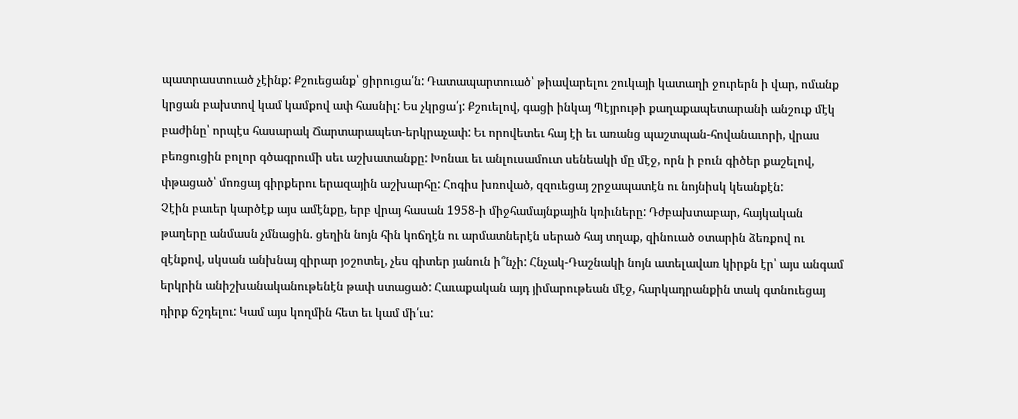պատրաստուած չէինք: Քշուեցանք՝ ցիրուցա՛ն: Դատապարտուած՝ թիավարելու շուկայի կատաղի ջուրերն ի վար, ոմանք կրցան բախտով կամ կամքով ափ հասնիլ: Ես չկրցա՛յ: Քշուելով, գացի ինկայ Պէյրութի քաղաքապետարանի անշուք մէկ բաժինը՝ որպէս հասարակ Ճարտարապետ-երկրաչափ: Եւ որովետեւ հայ էի եւ առանց պաշտպան-հովանաւորի, վրաս բեռցուցին բոլոր գծագրումի սեւ աշխատանքը: Խոնաւ եւ անլուսամուտ սենեակի մը մէջ, որն ի բուն գիծեր քաշելով, փթացած՝ մոռցայ գիրքերու երազային աշխարհը: Հոգիս խռոված, զզուեցայ շրջապատէն ու նոյնիսկ կեանքէն:
Չէին բաւեր կարծէք այս ամէնքը, երբ վրայ հասան 1958-ի միջհամայնքային կռիւները: Դժբախտաբար, հայկական թաղերը անմասն չմնացին. ցեղին նոյն հին կոճղէն ու արմատներէն սերած հայ տղաք, զինուած օտարին ձեռքով ու զէնքով, սկսան անխնայ զիրար յօշոտել, չես գիտեր յանուն ի՞նչի: Հնչակ-Դաշնակի նոյն ատելավառ կիրքն էր՝ այս անգամ երկրին անիշխանականութենէն թափ ստացած: Հաւաքական այդ յիմարութեան մէջ, հարկադրանքին տակ գտնուեցայ դիրք ճշդելու: Կամ այս կողմին հետ եւ կամ մի՛ւս: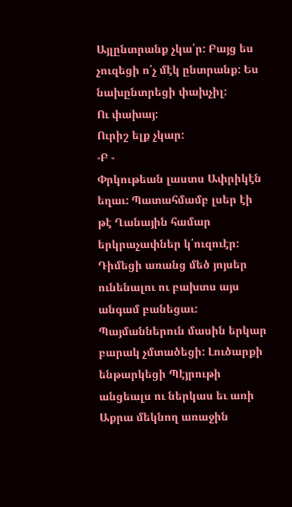Այլընտրանք չկա՛ր: Բայց ես չուզեցի ո՛չ մէկ ընտրանք: Ես նախընտրեցի փախչիլ:
Ու փախայ:
Ուրիշ ելք չկար:
-Բ -
Փրկութեան լաստս Ափրիկէն եղաւ: Պատահմամբ լսեր էի թէ Ղանային համար երկրաչափներ կ՛ուզուէր: Դիմեցի առանց մեծ յոյսեր ունենալու ու բախտս այս անգամ բանեցաւ: Պայմաններուն մասին երկար բարակ չմտածեցի: Լուծարքի ենթարկեցի Պէյրութի անցեալս ու ներկաս եւ առի Աքրա մեկնող առաջին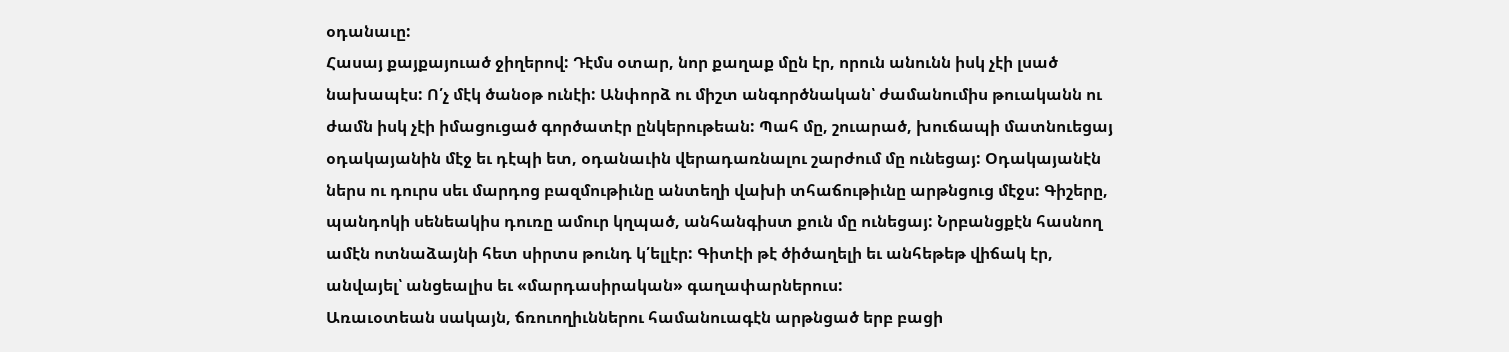օդանաւը:
Հասայ քայքայուած ջիղերով: Դէմս օտար, նոր քաղաք մըն էր, որուն անունն իսկ չէի լսած նախապէս: Ո՛չ մէկ ծանօթ ունէի: Անփորձ ու միշտ անգործնական՝ ժամանումիս թուականն ու ժամն իսկ չէի իմացուցած գործատէր ընկերութեան: Պահ մը, շուարած, խուճապի մատնուեցայ օդակայանին մէջ եւ դէպի ետ, օդանաւին վերադառնալու շարժում մը ունեցայ: Օդակայանէն ներս ու դուրս սեւ մարդոց բազմութիւնը անտեղի վախի տհաճութիւնը արթնցուց մէջս: Գիշերը, պանդոկի սենեակիս դուռը ամուր կղպած, անհանգիստ քուն մը ունեցայ: Նրբանցքէն հասնող ամէն ոտնաձայնի հետ սիրտս թունդ կ՛ելլէր: Գիտէի թէ ծիծաղելի եւ անհեթեթ վիճակ էր, անվայել՝ անցեալիս եւ «մարդասիրական» գաղափարներուս:
Առաւօտեան սակայն, ճռուողիւններու համանուագէն արթնցած երբ բացի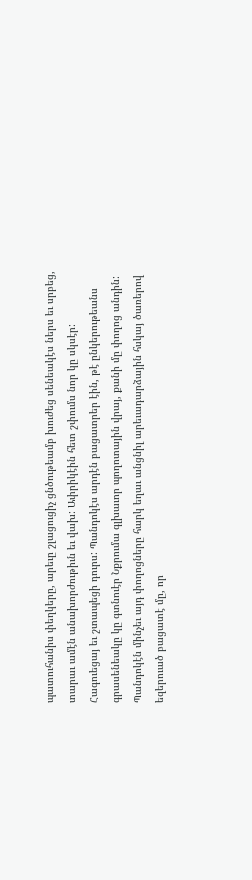պատուհանիս փեղկերը, արեւը շլացուցիչ ցնծութեամբ խուժեց սենեակէս ներս եւ սրբեց, տարաւ ամէն անախորժութիւն եւ վախ: Ափրիկէին հետ շփումս նոր կը սկսէր:
Հագուեցայ եւ շտապեցի դուրս: Պանդոկէս արդէն բացատրեր էին, թէ ընկերութեանս գրասենեակը կը գտնուէր Նքրումա գլխաւոր պողոտային վրայ, քանի մը փողոց անդին: Պանդոկէն մինչեւ այդ փողոցները հարկ եղաւ անցնիլ արեւադարձային հսկայ ծառերով եզերուած բացատէ մը, որ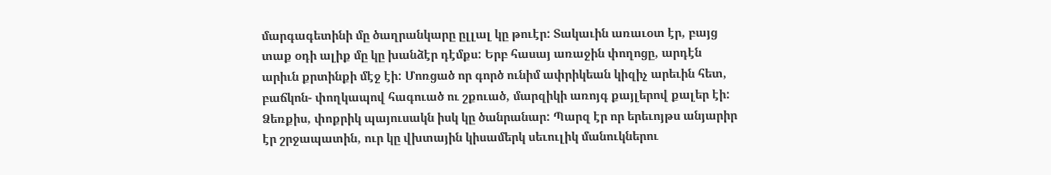մարգագետինի մը ծաղրանկարը ըլլալ կը թուէր: Տակաւին առաւօտ էր, բայց տաք օդի ալիք մը կը խանձէր դէմքս: Երբ հասայ առաջին փողոցը, արդէն արիւն քրտինքի մէջ էի: Մոռցած որ գործ ունիմ ափրիկեան կիզիչ արեւին հետ, բաճկոն- փողկապով հագուած ու շքուած, մարզիկի առոյգ քայլերով քալեր էի: Ձեռքիս, փոքրիկ պայուսակն իսկ կը ծանրանար: Պարզ էր որ երեւոյթս անյարիր էր շրջապատին, ուր կը վխտային կիսամերկ սեւուլիկ մանուկներու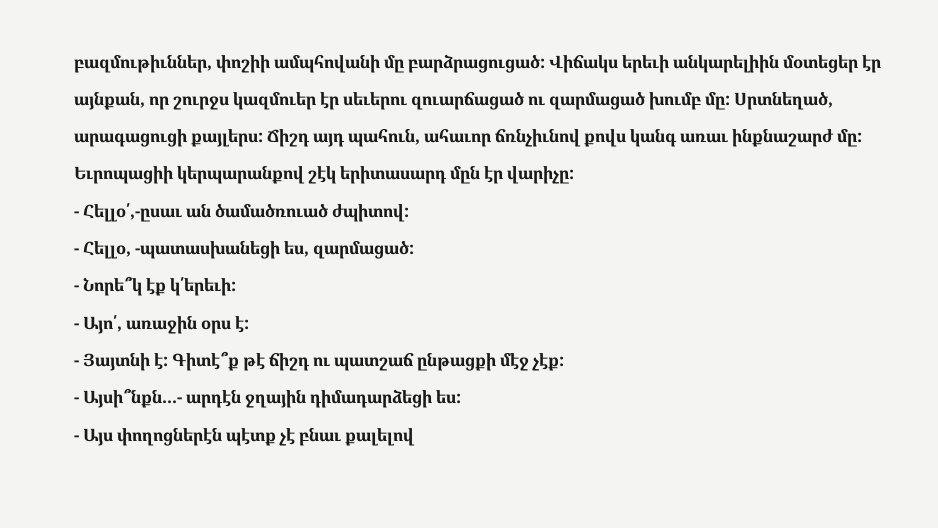բազմութիւններ, փոշիի ամպհովանի մը բարձրացուցած: Վիճակս երեւի անկարելիին մօտեցեր էր այնքան, որ շուրջս կազմուեր էր սեւերու զուարճացած ու զարմացած խումբ մը: Սրտնեղած, արագացուցի քայլերս: Ճիշդ այդ պահուն, ահաւոր ճռնչիւնով քովս կանգ առաւ ինքնաշարժ մը: Եւրոպացիի կերպարանքով շէկ երիտասարդ մըն էր վարիչը:
- Հելլօ՛,-ըսաւ ան ծամածռուած ժպիտով:
- Հելլօ, -պատասխանեցի ես, զարմացած:
- Նորե՞կ էք կ՛երեւի:
- Այո՛, առաջին օրս է:
- Յայտնի է: Գիտէ՞ք թէ ճիշդ ու պատշաճ ընթացքի մէջ չէք:
- Այսի՞նքն...- արդէն ջղային դիմադարձեցի ես:
- Այս փողոցներէն պէտք չէ բնաւ քալելով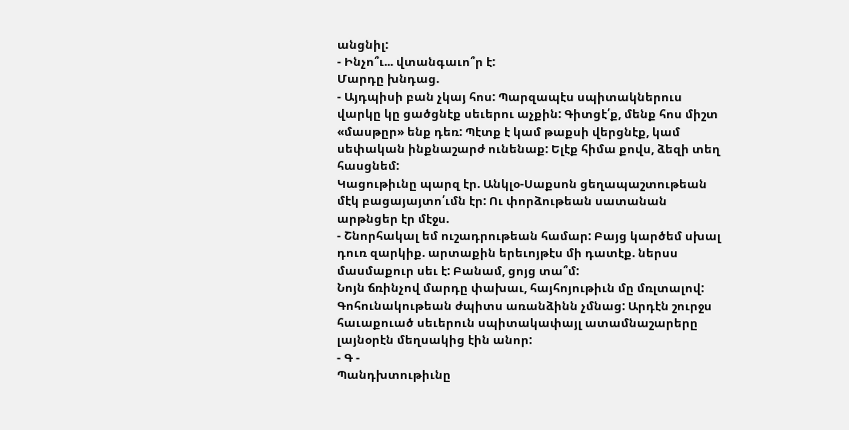անցնիլ:
- Ինչո՞ւ... վտանգաւո՞ր է:
Մարդը խնդաց.
- Այդպիսի բան չկայ հոս: Պարզապէս սպիտակներուս վարկը կը ցածցնէք սեւերու աչքին: Գիտցէ՛ք, մենք հոս միշտ «մասթըր» ենք դեռ: Պէտք է կամ թաքսի վերցնէք, կամ սեփական ինքնաշարժ ունենաք: Ելէք հիմա քովս, ձեզի տեղ հասցնեմ:
Կացութիւնը պարզ էր. Անկլօ-Սաքսոն ցեղապաշտութեան մէկ բացայայտո՛ւմն էր: Ու փորձութեան սատանան արթնցեր էր մէջս.
- Շնորհակալ եմ ուշադրութեան համար: Բայց կարծեմ սխալ դուռ զարկիք. արտաքին երեւոյթէս մի դատէք. ներսս մասմաքուր սեւ է: Բանամ, ցոյց տա՞մ:
Նոյն ճռինչով մարդը փախաւ, հայհոյութիւն մը մռլտալով:
Գոհունակութեան ժպիտս առանձինն չմնաց: Արդէն շուրջս հաւաքուած սեւերուն սպիտակափայլ ատամնաշարերը լայնօրէն մեղսակից էին անոր:
- Գ -
Պանդխտութիւնը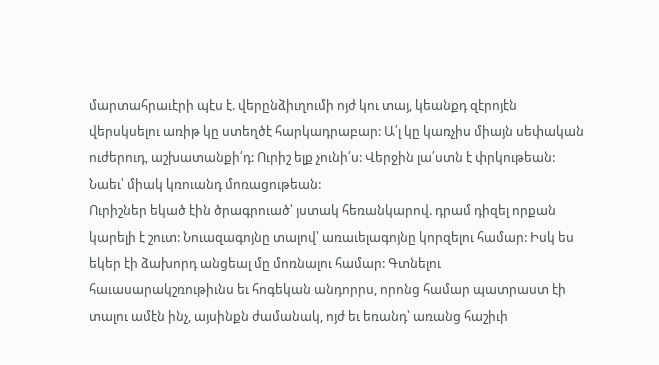մարտահրաւէրի պէս է. վերընձիւղումի ոյժ կու տայ, կեանքդ զէրոյէն վերսկսելու առիթ կը ստեղծէ հարկադրաբար: Ա՛լ կը կառչիս միայն սեփական ուժերուդ, աշխատանքի՛դ: Ուրիշ ելք չունի՛ս: Վերջին լա՛ստն է փրկութեան: Նաեւ՝ միակ կռուանդ մոռացութեան:
Ուրիշներ եկած էին ծրագրուած՝ յստակ հեռանկարով. դրամ դիզել որքան կարելի է շուտ: Նուազագոյնը տալով՝ առաւելագոյնը կորզելու համար: Իսկ ես եկեր էի ձախորդ անցեալ մը մոռնալու համար: Գտնելու հաւասարակշռութիւնս եւ հոգեկան անդորրս, որոնց համար պատրաստ էի տալու ամէն ինչ, այսինքն ժամանակ, ոյժ եւ եռանդ՝ առանց հաշիւի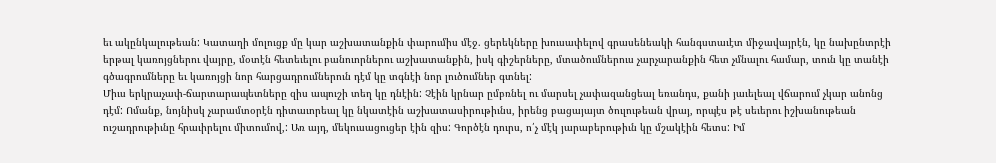եւ ակընկալութեան: Կատաղի մոլուցք մը կար աշխատանքին փարումիս մէջ. ցերեկները խուսափելով գրասենեակի հանգստաւէտ միջավայրէն, կը նախընտրէի երթալ կառոյցներու վայրը, մօտէն հետեւելու բանուորներու աշխատանքին, իսկ գիշերները, մտածումներուս չարչարանքին հետ չմնալու համար, տուն կը տանէի գծագրումները եւ կառոյցի նոր հարցադրումներուն դէմ կը տգնէի նոր լուծումներ գտնել:
Միւս երկրաչափ-ճարտարապետները զիս ապուշի տեղ կը դնէին: Չէին կրնար ըմբռնել ու մարսել չափազանցեալ եռանդս, քանի յաւելեալ վճարում չկար անոնց դէմ: Ոմանք, նոյնիսկ չարամտօրէն դիտաւորեալ կը նկատէին աշխատասիրութիւնս, իրենց բացայայտ ծուլութեան վրայ, որպէս թէ սեւերու իշխանութեան ուշադրութիւնը հրաւիրելու միտումով,: Առ այդ, մեկուսացուցեր էին զիս: Գործէն դուրս, ո՛չ մէկ յարաբերութիւն կը մշակէին հետս: Իմ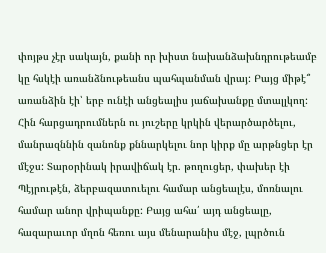փոյթս չէր սակայն, քանի որ խիստ նախանձախնդրութեամբ կը հսկէի առանձնութեանս պահպանման վրայ: Բայց միթէ՞ առանձին էի՝ երբ ունէի անցեալիս յաճախանքը մտալլկող: Հին հարցադրումներն ու յուշերը կրկին վերարծարծելու, մանրազննին զանոնք քննարկելու նոր կիրք մը արթնցեր էր մէջս: Տարօրինակ իրավիճակ էր. թողուցեր, փախեր էի Պէյրութէն, ձերբազատուելու համար անցեալէս, մոռնալու համար անոր վրիպանքը: Բայց ահա՛ այդ անցեալը, հազարաւոր մղոն հեռու այս մենարանիս մէջ, լպրծուն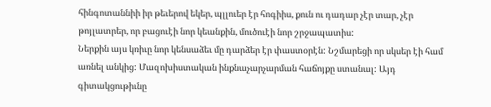հինգոտաննիի իր թեւերով եկեր, պլլուեր էր հոգիիս, քուն ու դադար չէր տար, չէր թոյլատրեր, որ բացուէի նոր կեանքին, մուծուէի նոր շրջապատիս:
Ներքին այս կռիւը նոր կենսաձեւ մը դարձեր էր փաստօրէն: Նշմարեցի որ սկսեր էի համ առնել անկից: Մազոխիստական ինքնաչարչարման հաճոյքը ստանալ: Այդ գիտակցութիւնը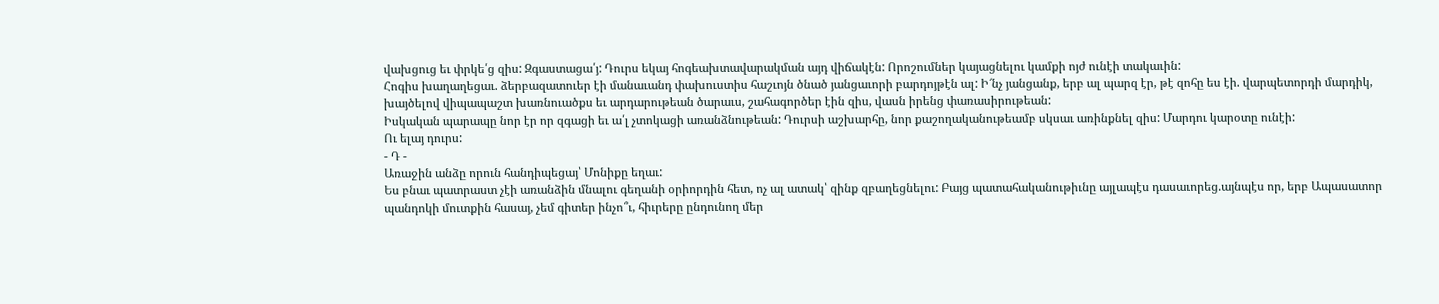վախցուց եւ փրկե՛ց զիս: Զգաստացա՛յ: Դուրս եկայ հոգեախտավարակման այդ վիճակէն: Որոշումներ կայացնելու կամքի ոյժ ունէի տակաւին:
Հոգիս խաղաղեցաւ. ձերբազատուեր էի մանաւանդ փախուստիս հաշւոյն ծնած յանցաւորի բարդոյթէն ալ: Ի՜նչ յանցանք, երբ ալ պարզ էր, թէ զոհը ես էի. վարպետորդի մարդիկ, խայծելով վիպապաշտ խառնուածքս եւ արդարութեան ծարաւս, շահագործեր էին զիս, վասն իրենց փառասիրութեան:
Իսկական պարապը նոր էր որ զգացի եւ ա՛լ չտոկացի առանձնութեան: Դուրսի աշխարհը, նոր քաշողականութեամբ սկսաւ առինքնել զիս: Մարդու կարօտը ունէի:
Ու ելայ դուրս:
- Դ -
Առաջին անձը որուն հանդիպեցայ՝ Մոնիքը եղաւ:
Ես բնաւ պատրաստ չէի առանձին մնալու գեղանի օրիորդին հետ, ոչ ալ ատակ՝ զինք զբաղեցնելու: Բայց պատահականութիւնը այլապէս դասաւորեց.այնպէս որ, երբ Ապասատոր պանդոկի մուտքին հասայ, չեմ գիտեր ինչո՞ւ, հիւրերը ընդունող մեր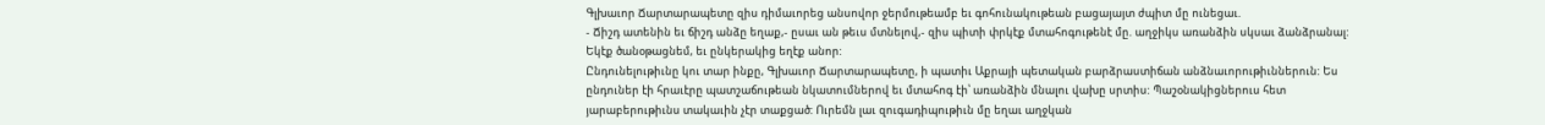Գլխաւոր Ճարտարապետը զիս դիմաւորեց անսովոր ջերմութեամբ եւ գոհունակութեան բացայայտ ժպիտ մը ունեցաւ.
- Ճիշդ ատենին եւ ճիշդ անձը եղաք,- ըսաւ ան թեւս մտնելով,- զիս պիտի փրկէք մտահոգութենէ մը. աղջիկս առանձին սկսաւ ձանձրանալ: Եկէք ծանօթացնեմ, եւ ընկերակից եղէք անոր:
Ընդունելութիւնը կու տար ինքը, Գլխաւոր Ճարտարապետը, ի պատիւ Աքրայի պետական բարձրաստիճան անձնաւորութիւններուն: Ես ընդուներ էի հրաւէրը պատշաճութեան նկատումներով եւ մտահոգ էի՝ առանձին մնալու վախը սրտիս: Պաշօնակիցներուս հետ յարաբերութիւնս տակաւին չէր տաքցած: Ուրեմն լաւ զուգադիպութիւն մը եղաւ աղջկան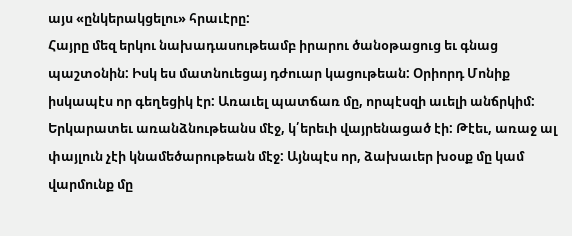այս «ընկերակցելու» հրաւէրը:
Հայրը մեզ երկու նախադասութեամբ իրարու ծանօթացուց եւ գնաց պաշտօնին: Իսկ ես մատնուեցայ դժուար կացութեան: Օրիորդ Մոնիք իսկապէս որ գեղեցիկ էր: Առաւել պատճառ մը, որպէսզի աւելի անճրկիմ: Երկարատեւ առանձնութեանս մէջ, կ՛երեւի վայրենացած էի: Թէեւ, առաջ ալ փայլուն չէի կնամեծարութեան մէջ: Այնպէս որ, ձախաւեր խօսք մը կամ վարմունք մը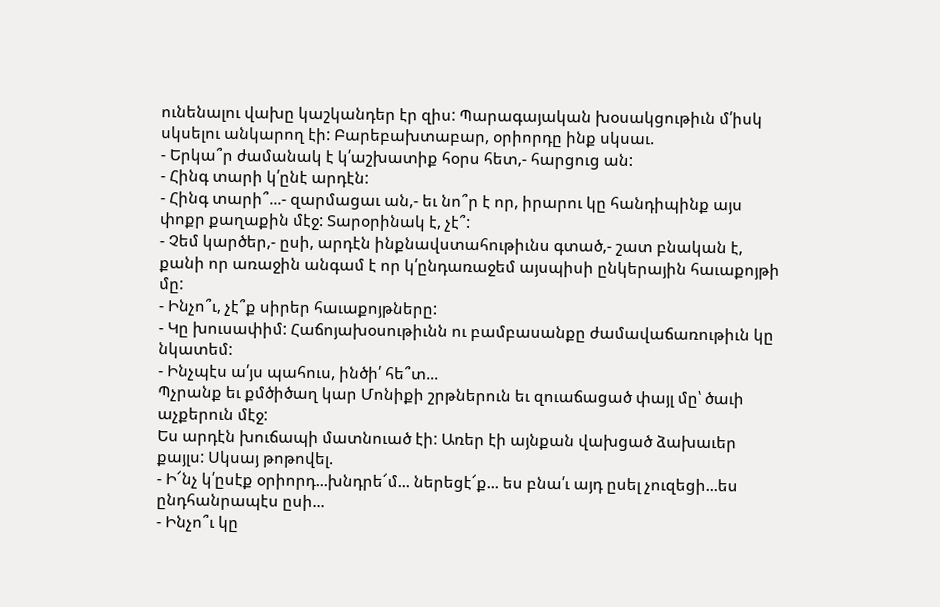ունենալու վախը կաշկանդեր էր զիս: Պարագայական խօսակցութիւն մ՛իսկ սկսելու անկարող էի: Բարեբախտաբար, օրիորդը ինք սկսաւ.
- Երկա՞ր ժամանակ է կ՛աշխատիք հօրս հետ,- հարցուց ան:
- Հինգ տարի կ՛ընէ արդէն:
- Հինգ տարի՞...- զարմացաւ ան,- եւ նո՞ր է որ, իրարու կը հանդիպինք այս փոքր քաղաքին մէջ: Տարօրինակ է, չէ՞:
- Չեմ կարծեր,- ըսի, արդէն ինքնավստահութիւնս գտած,- շատ բնական է, քանի որ առաջին անգամ է որ կ՛ընդառաջեմ այսպիսի ընկերային հաւաքոյթի մը:
- Ինչո՞ւ, չէ՞ք սիրեր հաւաքոյթները:
- Կը խուսափիմ: Հաճոյախօսութիւնն ու բամբասանքը ժամավաճառութիւն կը նկատեմ:
- Ինչպէս ա՛յս պահուս, ինծի՛ հե՞տ...
Պչրանք եւ քմծիծաղ կար Մոնիքի շրթներուն եւ զուաճացած փայլ մը՝ ծաւի աչքերուն մէջ:
Ես արդէն խուճապի մատնուած էի: Առեր էի այնքան վախցած ձախաւեր քայլս: Սկսայ թոթովել.
- Ի՜նչ կ՛ըսէք օրիորդ...խնդրե՜մ... ներեցէ՜ք... ես բնա՛ւ այդ ըսել չուզեցի...ես ընդհանրապէս ըսի...
- Ինչո՞ւ կը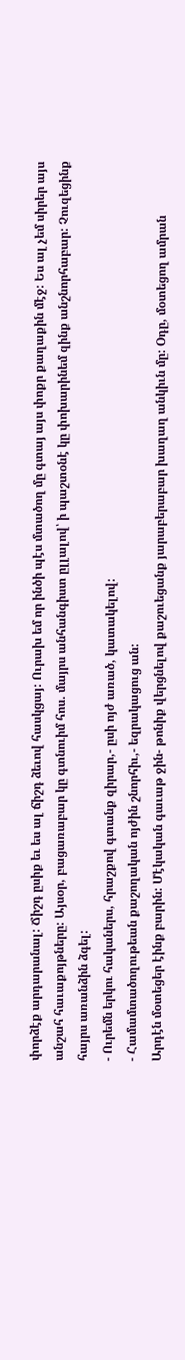փորձէք արդարանալ: Ճիշդ ըսիք եւ ես ալ ճիշդ ձեւով հասկցայ: Ուրախ եմ որ ինծի պէս մտածող մը գտայ այս փոքր քաղաքին մէջ: Ես ալ չեմ սիրեր այս անշահ հաւաքոյթները: Այսօր, բացառաբար կը գտնուիմ հոս. մայրս անհանգիստ ըլլալով՝ ի պաշտօնէ կը փոխարինեմ զինք անշնորհաբար: Չուզեցինք հայրս առանձին ձգել:
- Ուրեմն երկու հականերս, հրաշքով գտանք զիրար,- ըսի ոյժ առած, կատակելով:
- Համամտածողութեան քաշողական ոյժին շնորհիւ,- եզրակացուց ան:
Արդէն մօտեցեր էինք բարին: Մէկական գաւաթ ջին- թոնիք վերցնելով քաշուեցանք յարաբերաբար խաղաղ անկիւն մը: Օդը, մօտեցող ամրան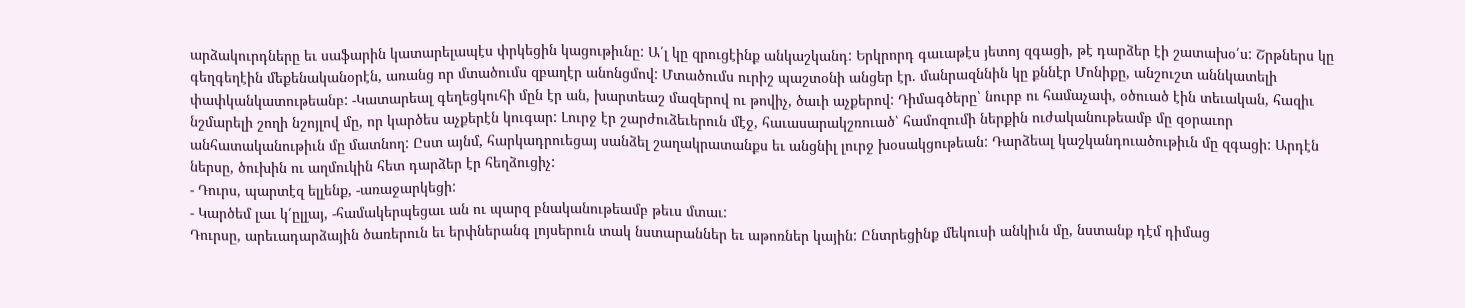արձակուրդները եւ սաֆարին կատարելապէս փրկեցին կացութիւնը: Ա՛լ կը զրուցէինք անկաշկանդ: Երկրորդ գաւաթէս յետոյ զգացի, թէ դարձեր էի շատախօ՛ս: Շրթներս կը գեղգեղէին մեքենականօրէն, առանց որ մտածումս զբաղէր անոնցմով: Մտածումս ուրիշ պաշտօնի անցեր էր. մանրազննին կը քննէր Մոնիքը, անշուշտ աննկատելի փափկանկատութեանբ: -Կատարեալ գեղեցկուհի մըն էր ան, խարտեաշ մազերով ու թովիչ, ծաւի աչքերով: Դիմագծերը՝ նուրբ ու համաչափ, օծուած էին տեւական, հազիւ նշմարելի շողի նշոյլով մը, որ կարծես աչքերէն կուգար: Լուրջ էր շարժուձեւերուն մէջ, հաւասարակշռուած՝ համոզումի ներքին ուժականութեամբ մը զօրաւոր անհատականութիւն մը մատնող: Ըստ այնմ, հարկադրուեցայ սանձել շաղակրատանքս եւ անցնիլ լուրջ խօսակցութեան: Դարձեալ կաշկանդուածութիւն մը զգացի: Արդէն ներսը, ծուխին ու աղմուկին հետ դարձեր էր հեղձուցիչ:
- Դուրս, պարտէզ ելլենք, -առաջարկեցի:
- Կարծեմ լաւ կ՛ըլլայ, -համակերպեցաւ ան ու պարզ բնականութեամբ թեւս մտաւ:
Դուրսը, արեւադարձային ծառերուն եւ երփներանգ լոյսերուն տակ նստարաններ եւ աթոռներ կային: Ընտրեցինք մեկուսի անկիւն մը, նստանք դէմ դիմաց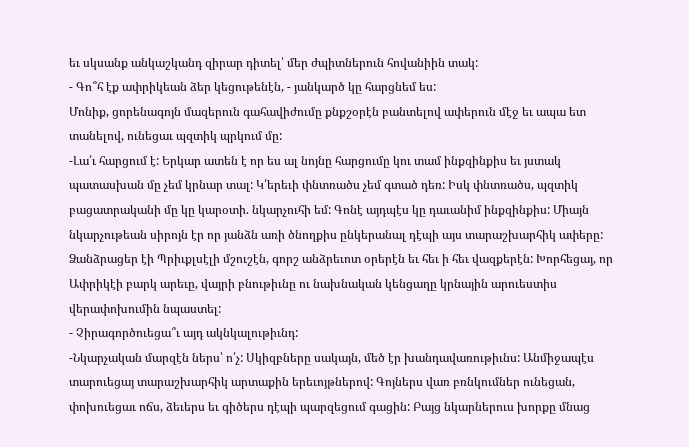եւ սկսանք անկաշկանդ զիրար դիտել՝ մեր ժպիտներուն հովանիին տակ:
- Գո՞հ էք ափրիկեան ձեր կեցութենէն, - յանկարծ կը հարցնեմ ես:
Մոնիք, ցորենագոյն մազերուն գահավիժումը քնքշօրէն բանտելով ափերուն մէջ եւ ապա ետ տանելով, ունեցաւ պզտիկ պրկում մը:
-Լա՛ւ հարցում է: Երկար ատեն է որ ես ալ նոյնը հարցումը կու տամ ինքզինքիս եւ յստակ պատասխան մը չեմ կրնար տալ: Կ՛երեւի փնտռածս չեմ գտած դեռ: Իսկ փնտռածս, պզտիկ բացատրականի մը կը կարօտի. նկարչուհի եմ: Գոնէ այդպէս կը դաւանիմ ինքզինքիս: Միայն նկարչութեան սիրոյն էր որ յանձն առի ծնողքիս ընկերանալ դէպի այս տարաշխարհիկ ափերը: Ձանձրացեր էի Պրիւքլսէլի մշուշէն, գորշ անձրեւոտ օրերէն եւ հեւ ի հեւ վազքերէն: Խորհեցայ, որ Ափրիկէի բարկ արեւը, վայրի բնութիւնը ու նախնական կենցաղը կրնային արուեստիս վերափոխումին նպաստել:
- Չիրագործուեցա՞ւ այդ ակնկալութիւնդ:
-Նկարչական մարզէն ներս՝ ո՛չ: Սկիզբները սակայն, մեծ էր խանդավառութիւնս: Անմիջապէս տարուեցայ տարաշխարհիկ արտաքին երեւոյթներով: Գոյներս վառ բռնկումներ ունեցան, փոխուեցաւ ոճս, ձեւերս եւ գիծերս դէպի պարզեցում գացին: Բայց նկարներուս խորքը մնաց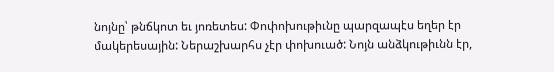նոյնը՝ թնճկոտ եւ յոռետես: Փոփոխութիւնը պարզապէս եղեր էր մակերեսային: Ներաշխարհս չէր փոխուած: Նոյն անձկութիւնն էր,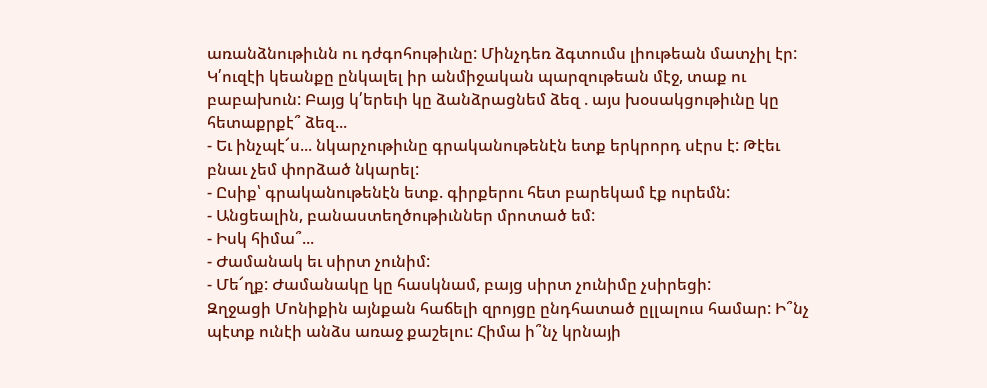առանձնութիւնն ու դժգոհութիւնը: Մինչդեռ ձգտումս լիութեան մատչիլ էր: Կ՛ուզէի կեանքը ընկալել իր անմիջական պարզութեան մէջ, տաք ու բաբախուն: Բայց կ՛երեւի կը ձանձրացնեմ ձեզ . այս խօսակցութիւնը կը հետաքրքէ՞ ձեզ...
- Եւ ինչպէ՜ս... նկարչութիւնը գրականութենէն ետք երկրորդ սէրս է: Թէեւ բնաւ չեմ փորձած նկարել:
- Ըսիք՝ գրականութենէն ետք. գիրքերու հետ բարեկամ էք ուրեմն:
- Անցեալին, բանաստեղծութիւններ մրոտած եմ:
- Իսկ հիմա՞...
- Ժամանակ եւ սիրտ չունիմ:
- Մե՜ղք: Ժամանակը կը հասկնամ, բայց սիրտ չունիմը չսիրեցի:
Զղջացի Մոնիքին այնքան հաճելի զրոյցը ընդհատած ըլլալուս համար: Ի՞նչ պէտք ունէի անձս առաջ քաշելու: Հիմա ի՞նչ կրնայի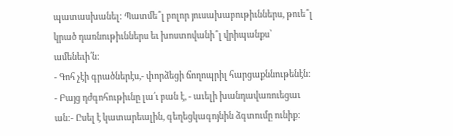պատասխանել: Պատմե՞լ բոլոր յուսախաբութիւններս, թուե՞լ կրած դառնութիւններս եւ խոստովանի՞լ վրիպանքս՝ ամենեւի՛ն:
- Գոհ չէի գրածներէս,- փորձեցի ճողոպրիլ հարցաքննութենէն:
- Բայց դժգոհութիւնը լա՛ւ բան է, - աւելի խանդավառուեցաւ ան:- Ըսել է կատարեալին, գեղեցկագոյնին ձգտումը ունիք: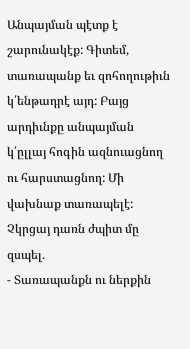Անպայման պէտք է շարունակէք: Գիտեմ, տառապանք եւ զոհողութիւն կ՛ենթադրէ այդ: Բայց արդիւնքը անպայման կ՛ըլլայ հոգին ազնուացնող ու հարստացնող: Մի վախնաք տառապելէ:
Չկրցայ դառն ժպիտ մը զսպել.
- Տառապանքն ու ներքին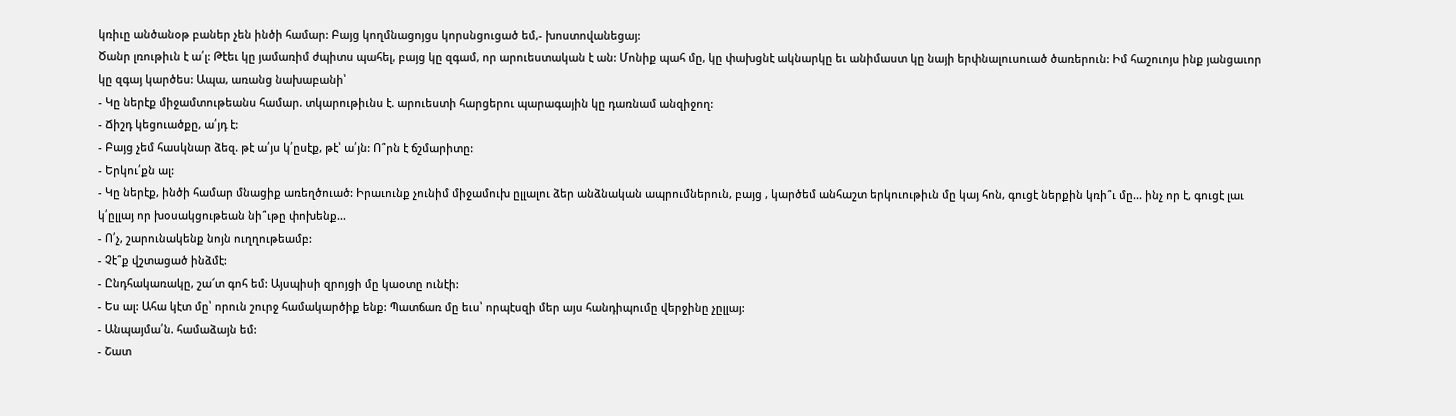կռիւը անծանօթ բաներ չեն ինծի համար: Բայց կողմնացոյցս կորսնցուցած եմ,- խոստովանեցայ:
Ծանր լռութիւն է ա՛լ: Թէեւ կը յամառիմ ժպիտս պահել, բայց կը զգամ, որ արուեստական է ան: Մոնիք պահ մը, կը փախցնէ ակնարկը եւ անիմաստ կը նայի երփնալուսուած ծառերուն: Իմ հաշուոյս ինք յանցաւոր կը զգայ կարծես: Ապա, առանց նախաբանի՝
- Կը ներէք միջամտութեանս համար. տկարութիւնս է. արուեստի հարցերու պարագային կը դառնամ անզիջող:
- Ճիշդ կեցուածքը, ա՛յդ է:
- Բայց չեմ հասկնար ձեզ. թէ ա՛յս կ՛ըսէք, թէ՝ ա՛յն: Ո՞րն է ճշմարիտը:
- Երկու՛քն ալ:
- Կը ներէք, ինծի համար մնացիք առեղծուած: Իրաւունք չունիմ միջամուխ ըլլալու ձեր անձնական ապրումներուն, բայց , կարծեմ անհաշտ երկուութիւն մը կայ հոն, գուցէ ներքին կռի՞ւ մը... ինչ որ է, գուցէ լաւ կ՛ըլլայ որ խօսակցութեան նի՞ւթը փոխենք...
- Ո՛չ, շարունակենք նոյն ուղղութեամբ:
- Չէ՞ք վշտացած ինձմէ:
- Ընդհակառակը, շա՜տ գոհ եմ: Այսպիսի զրոյցի մը կաօտը ունէի:
- Ես ալ: Ահա կէտ մը՝ որուն շուրջ համակարծիք ենք: Պատճառ մը եւս՝ որպէսզի մեր այս հանդիպումը վերջինը չըլլայ:
- Անպայմա՛ն. համաձայն եմ:
- Շատ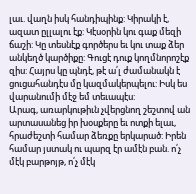լաւ. վաղն իսկ հանդիպինք: Կիրակի է, ազատ ըլլալու էք: Կէսօրին կու գաք մեզի ճաշի: Կը տեսնէք գործերս եւ կու տաք ձեր անկեղծ կարծիքը: Գուցէ դուք կողմնորոշէք զիս: Հայրս կը պնդէ, թէ ա՛լ ժամանակն է ցուցահանդէս մը կազմակերպելու: Իսկ ես վարանումի մէջ եմ տեւապէս:
Արագ, առարկութիւն չվերցնող շեշտով ան արտասանեց իր խօսքերը եւ ոտքի ելաւ, հրաժեշտի համար ձեռքը երկարած: Իրեն համար յստակ ու պարզ էր ամէն բան. ո՛չ մէկ բարթոյթ, ո՛չ մէկ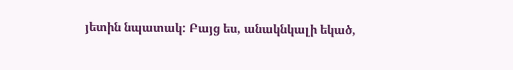յետին նպատակ: Բայց ես, անակնկալի եկած,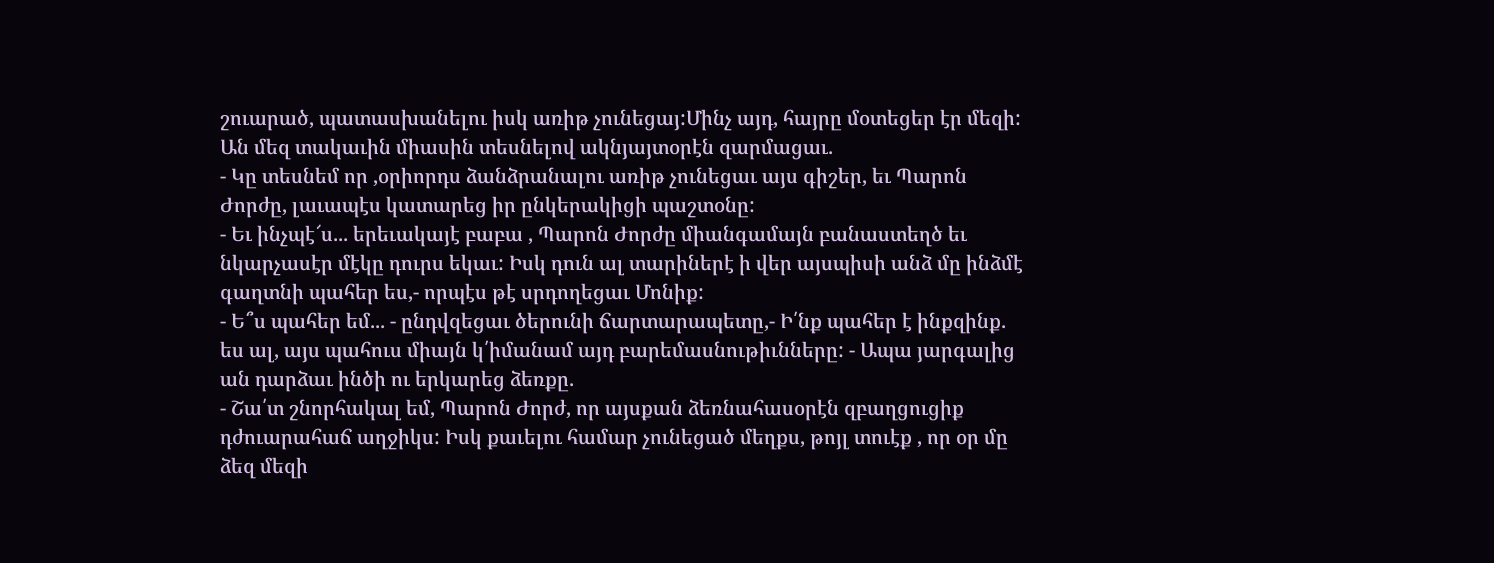շուարած, պատասխանելու իսկ առիթ չունեցայ:Մինչ այդ, հայրը մօտեցեր էր մեզի: Ան մեզ տակաւին միասին տեսնելով ակնյայտօրէն զարմացաւ.
- Կը տեսնեմ որ ,օրիորդս ձանձրանալու առիթ չունեցաւ այս գիշեր, եւ Պարոն Ժորժը, լաւապէս կատարեց իր ընկերակիցի պաշտօնը:
- Եւ ինչպէ՜ս... երեւակայէ բաբա , Պարոն Ժորժը միանգամայն բանաստեղծ եւ նկարչասէր մէկը դուրս եկաւ: Իսկ դուն ալ տարիներէ ի վեր այսպիսի անձ մը ինձմէ գաղտնի պահեր ես,- որպէս թէ սրդողեցաւ Մոնիք:
- Ե՞ս պահեր եմ... - ընդվզեցաւ ծերունի ճարտարապետը,- Ի՛նք պահեր է ինքզինք. ես ալ, այս պահուս միայն կ՛իմանամ այդ բարեմասնութիւնները: - Ապա յարգալից ան դարձաւ ինծի ու երկարեց ձեռքը.
- Շա՛տ շնորհակալ եմ, Պարոն Ժորժ, որ այսքան ձեռնահասօրէն զբաղցուցիք դժուարահաճ աղջիկս: Իսկ քաւելու համար չունեցած մեղքս, թոյլ տուէք , որ օր մը ձեզ մեզի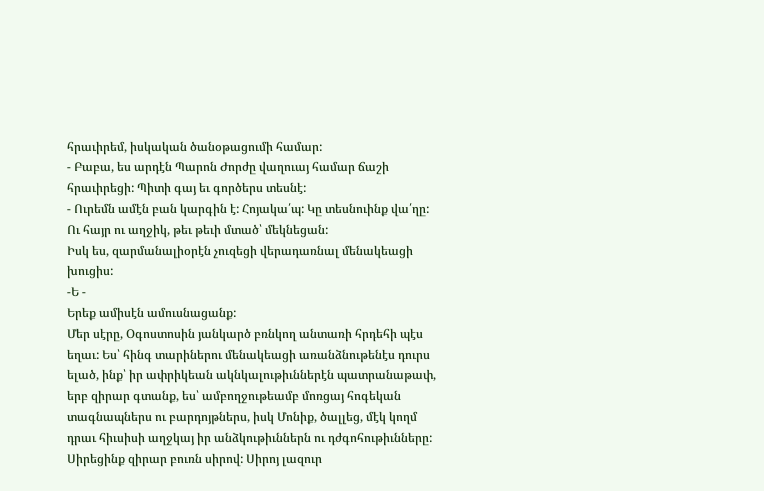հրաւիրեմ, իսկական ծանօթացումի համար:
- Բաբա, ես արդէն Պարոն Ժորժը վաղուայ համար ճաշի հրաւիրեցի: Պիտի գայ եւ գործերս տեսնէ:
- Ուրեմն ամէն բան կարգին է: Հոյակա՛պ: Կը տեսնուինք վա՛ղը:
Ու հայր ու աղջիկ, թեւ թեւի մտած՝ մեկնեցան:
Իսկ ես, զարմանալիօրէն չուզեցի վերադառնալ մենակեացի խուցիս:
-Ե -
Երեք ամիսէն ամուսնացանք:
Մեր սէրը, Օգոստոսին յանկարծ բռնկող անտառի հրդեհի պէս եղաւ: Ես՝ հինգ տարիներու մենակեացի առանձնութենէս դուրս ելած, ինք՝ իր ափրիկեան ակնկալութիւններէն պատրանաթափ, երբ զիրար գտանք, ես՝ ամբողջութեամբ մոռցայ հոգեկան տագնապներս ու բարդոյթներս, իսկ Մոնիք, ծալլեց, մէկ կողմ դրաւ հիւսիսի աղջկայ իր անձկութիւններն ու դժգոհութիւնները: Սիրեցինք զիրար բուռն սիրով: Սիրոյ լազուր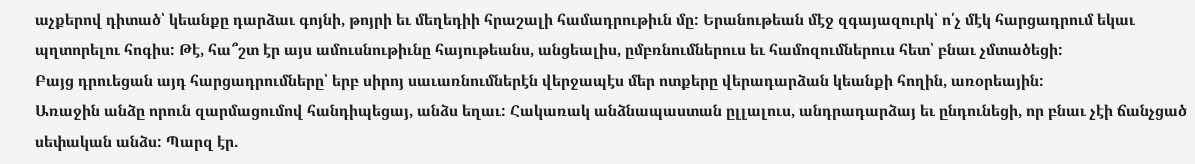աչքերով դիտած՝ կեանքը դարձաւ գոյնի, թոյրի եւ մեղեդիի հրաշալի համադրութիւն մը: Երանութեան մէջ զգայազուրկ՝ ո՛չ մէկ հարցադրում եկաւ պղտորելու հոգիս: Թէ, հա՞շտ էր այս ամուսնութիւնը հայութեանս, անցեալիս, ըմբռնումներուս եւ համոզումներուս հետ՝ բնաւ չմտածեցի:
Բայց դրուեցան այդ հարցադրումները՝ երբ սիրոյ սաւառնումներէն վերջապէս մեր ոտքերը վերադարձան կեանքի հողին, առօրեային:
Առաջին անձը որուն զարմացումով հանդիպեցայ, անձս եղաւ: Հակառակ անձնապաստան ըլլալուս, անդրադարձայ եւ ընդունեցի, որ բնաւ չէի ճանչցած սեփական անձս: Պարզ էր.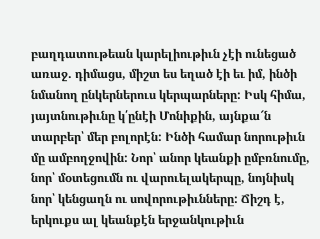բաղդատութեան կարելիութիւն չէի ունեցած առաջ. դիմացս, միշտ ես եղած էի եւ իմ, ինծի նմանող ընկերներուս կերպարները: Իսկ հիմա, յայտնութիւնը կ՛ընէի Մոնիքին, այնքա՜ն տարբեր՝ մեր բոլորէն: Ինծի համար նորութիւն մը ամբողջովին: Նոր՝ անոր կեանքի ըմբռնումը, նոր՝ մօտեցումն ու վարուելակերպը, նոյնիսկ նոր՝ կենցաղն ու սովորութիւնները: Ճիշդ է, երկուքս ալ կեանքէն երջանկութիւն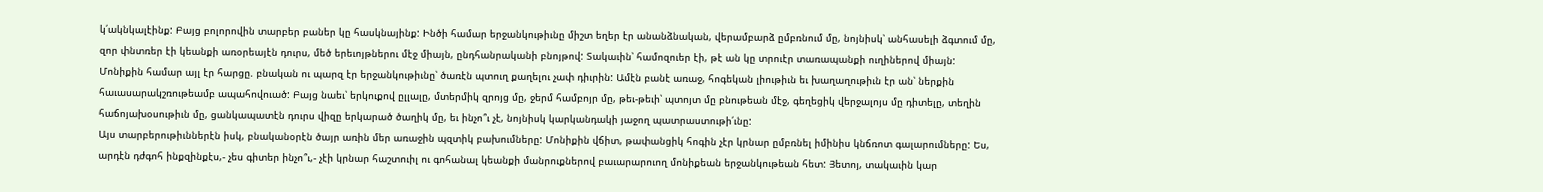կ՛ակնկալէինք: Բայց բոլորովին տարբեր բաներ կը հասկնայինք: Ինծի համար երջանկութիւնը միշտ եղեր էր անանձնական, վերամբարձ ըմբռնում մը, նոյնիսկ՝ անհասելի ձգտում մը, զոր փնտռեր էի կեանքի առօրեայէն դուրս, մեծ երեւոյթներու մէջ միայն, ընդհանրականի բնոյթով: Տակաւին՝ համոզուեր էի, թէ ան կը տրուէր տառապանքի ուղիներով միայն:
Մոնիքին համար այլ էր հարցը. բնական ու պարզ էր երջանկութիւնը՝ ծառէն պտուղ քաղելու չափ դիւրին: Ամէն բանէ առաջ, հոգեկան լիութիւն եւ խաղաղութիւն էր ան՝ ներքին հաւասարակշռութեամբ ապահովուած: Բայց նաեւ՝ երկուքով ըլլալը, մտերմիկ զրոյց մը, ջերմ համբոյր մը, թեւ-թեւի՝ պտոյտ մը բնութեան մէջ, գեղեցիկ վերջալոյս մը դիտելը, տեղին հաճոյախօսութիւն մը, ցանկապատէն դուրս վիզը երկարած ծաղիկ մը, եւ ինչո՞ւ չէ, նոյնիսկ կարկանդակի յաջող պատրաստութի՛ւնը:
Այս տարբերութիւններէն իսկ, բնականօրէն ծայր առին մեր առաջին պզտիկ բախումները: Մոնիքին վճիտ, թափանցիկ հոգին չէր կրնար ըմբռնել իմինիս կնճռոտ գալարումները: Ես, արդէն դժգոհ ինքզինքէս,- չես գիտեր ինչո՞ւ,- չէի կրնար հաշտուիլ ու գոհանալ կեանքի մանրուքներով բաւարարուող մոնիքեան երջանկութեան հետ: Յետոյ, տակաւին կար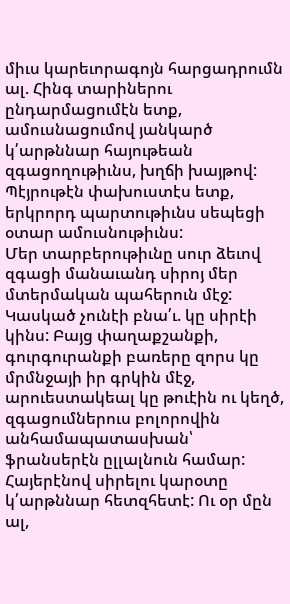միւս կարեւորագոյն հարցադրումն ալ. Հինգ տարիներու ընդարմացումէն ետք, ամուսնացումով յանկարծ կ՛արթննար հայութեան զգացողութիւնս, խղճի խայթով: Պէյրութէն փախուստէս ետք, երկրորդ պարտութիւնս սեպեցի օտար ամուսնութիւնս:
Մեր տարբերութիւնը սուր ձեւով զգացի մանաւանդ սիրոյ մեր մտերմական պահերուն մէջ: Կասկած չունէի բնա՛ւ. կը սիրէի կինս: Բայց փաղաքշանքի, գուրգուրանքի բառերը զորս կը մրմնջայի իր գրկին մէջ, արուեստակեալ կը թուէին ու կեղծ, զգացումներուս բոլորովին անհամապատասխան՝ ֆրանսերէն ըլլալնուն համար: Հայերէնով սիրելու կարօտը կ՛արթննար հետզհետէ: Ու օր մըն ալ,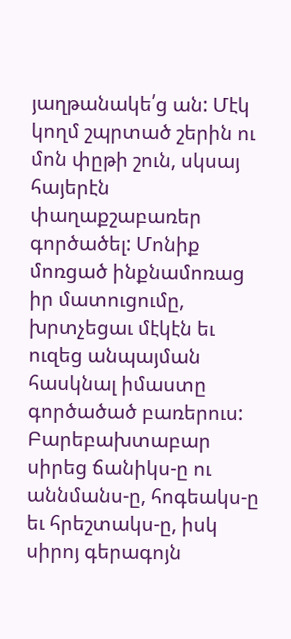յաղթանակե՛ց ան: Մէկ կողմ շպրտած շերին ու մոն փըթի շուն, սկսայ հայերէն փաղաքշաբառեր գործածել: Մոնիք մոռցած ինքնամոռաց իր մատուցումը, խրտչեցաւ մէկէն եւ ուզեց անպայման հասկնալ իմաստը գործածած բառերուս: Բարեբախտաբար սիրեց ճանիկս-ը ու աննմանս-ը, հոգեակս-ը եւ հրեշտակս-ը, իսկ սիրոյ գերագոյն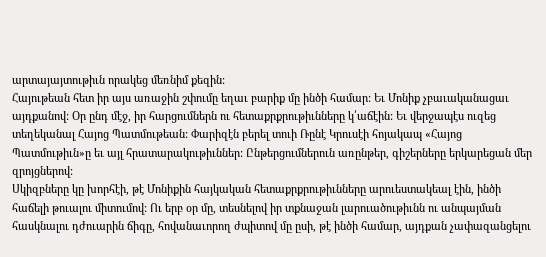արտայայտութիւն որակեց մեռնիմ քեզին:
Հայութեան հետ իր այս առաջին շփումը եղաւ բարիք մը ինծի համար: Եւ Մոնիք չբաւականացաւ այդքանով: Օր ընդ մէջ, իր հարցումներն ու հետաքրքրութիւնները կ՛աճէին: Եւ վերջապէս ուզեց տեղեկանալ Հայոց Պատմութեան: Փարիզէն բերել տուի Ռընէ Կրուսէի հոյակապ «Հայոց Պատմութիւն»ը եւ այլ հրատարակութիւններ: Ընթերցումներուն առընթեր, գիշերները երկարեցան մեր զրոյցներով:
Սկիզբները կը խորհէի, թէ Մոնիքին հայկական հետաքրքրութիւնները արուեստակեալ էին, ինծի հաճելի թուալու միտումով: Ու երբ օր մը, տեսնելով իր տքնաջան լարուածութիւնն ու անպայման հասկնալու դժուարին ճիգը, հովանաւորող ժպիտով մը ըսի, թէ ինծի համար, այդքան չափազանցելու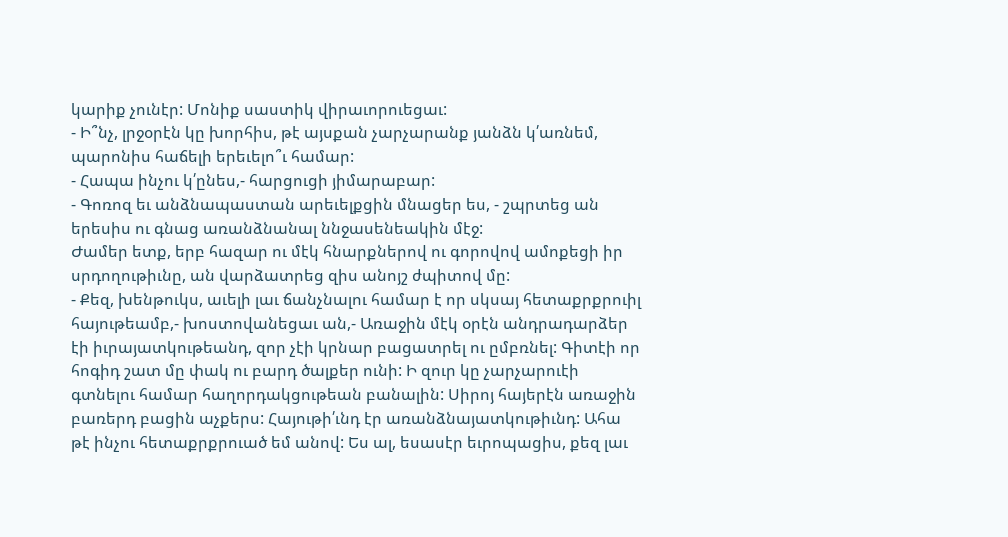կարիք չունէր: Մոնիք սաստիկ վիրաւորուեցաւ:
- Ի՞նչ, լրջօրէն կը խորհիս, թէ այսքան չարչարանք յանձն կ՛առնեմ, պարոնիս հաճելի երեւելո՞ւ համար:
- Հապա ինչու կ՛ընես,- հարցուցի յիմարաբար:
- Գոռոզ եւ անձնապաստան արեւելքցին մնացեր ես, - շպրտեց ան երեսիս ու գնաց առանձնանալ ննջասենեակին մէջ:
Ժամեր ետք, երբ հազար ու մէկ հնարքներով ու գորովով ամոքեցի իր սրդողութիւնը, ան վարձատրեց զիս անոյշ ժպիտով մը:
- Քեզ, խենթուկս, աւելի լաւ ճանչնալու համար է որ սկսայ հետաքրքրուիլ հայութեամբ,- խոստովանեցաւ ան,- Առաջին մէկ օրէն անդրադարձեր էի իւրայատկութեանդ, զոր չէի կրնար բացատրել ու ըմբռնել: Գիտէի որ հոգիդ շատ մը փակ ու բարդ ծալքեր ունի: Ի զուր կը չարչարուէի գտնելու համար հաղորդակցութեան բանալին: Սիրոյ հայերէն առաջին բառերդ բացին աչքերս: Հայութի՛ւնդ էր առանձնայատկութիւնդ: Ահա թէ ինչու հետաքրքրուած եմ անով: Ես ալ, եսասէր եւրոպացիս, քեզ լաւ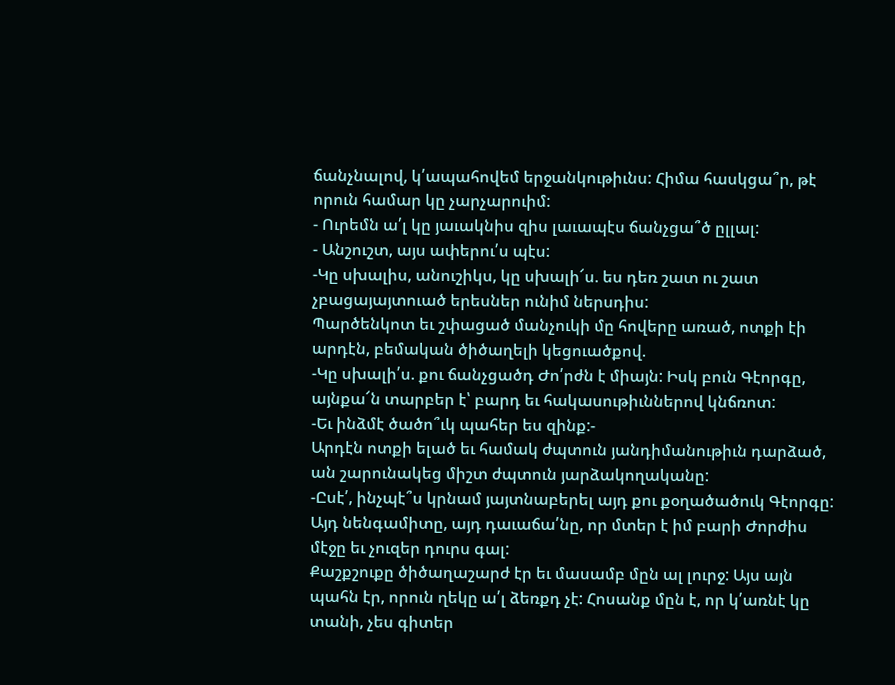ճանչնալով, կ՛ապահովեմ երջանկութիւնս: Հիմա հասկցա՞ր, թէ որուն համար կը չարչարուիմ:
- Ուրեմն ա՛լ կը յաւակնիս զիս լաւապէս ճանչցա՞ծ ըլլալ:
- Անշուշտ, այս ափերու՛ս պէս:
-Կը սխալիս, անուշիկս, կը սխալի՜ս. ես դեռ շատ ու շատ չբացայայտուած երեսներ ունիմ ներսդիս:
Պարծենկոտ եւ շփացած մանչուկի մը հովերը առած, ոտքի էի արդէն, բեմական ծիծաղելի կեցուածքով.
-Կը սխալի՛ս. քու ճանչցածդ Ժո՛րժն է միայն: Իսկ բուն Գէորգը, այնքա՜ն տարբեր է՝ բարդ եւ հակասութիւններով կնճռոտ:
-Եւ ինձմէ ծածո՞ւկ պահեր ես զինք:-
Արդէն ոտքի ելած եւ համակ ժպտուն յանդիմանութիւն դարձած, ան շարունակեց միշտ ժպտուն յարձակողականը:
-Ըսէ՛, ինչպէ՞ս կրնամ յայտնաբերել այդ քու քօղածածուկ Գէորգը: Այդ նենգամիտը, այդ դաւաճա՛նը, որ մտեր է իմ բարի Ժորժիս մէջը եւ չուզեր դուրս գալ:
Քաշքշուքը ծիծաղաշարժ էր եւ մասամբ մըն ալ լուրջ: Այս այն պահն էր, որուն ղեկը ա՛լ ձեռքդ չէ: Հոսանք մըն է, որ կ՛առնէ կը տանի, չես գիտեր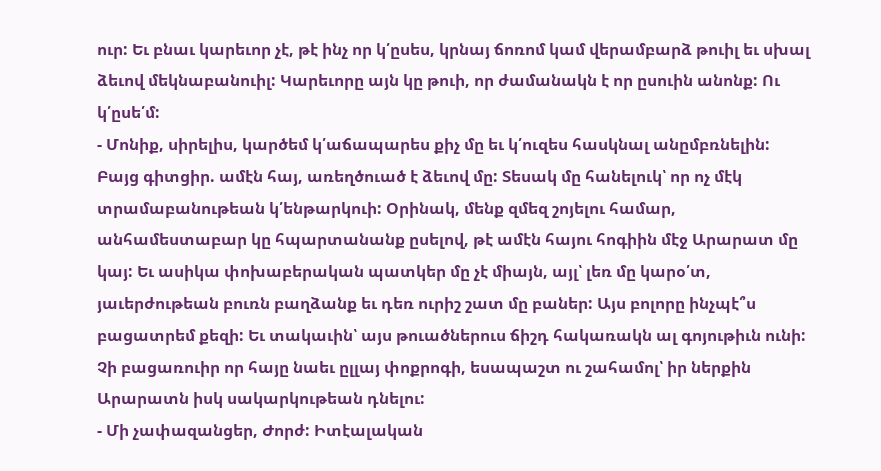ուր: Եւ բնաւ կարեւոր չէ, թէ ինչ որ կ՛ըսես, կրնայ ճոռոմ կամ վերամբարձ թուիլ եւ սխալ ձեւով մեկնաբանուիլ: Կարեւորը այն կը թուի, որ ժամանակն է որ ըսուին անոնք: Ու կ՛ըսե՛մ:
- Մոնիք, սիրելիս, կարծեմ կ՛աճապարես քիչ մը եւ կ՛ուզես հասկնալ անըմբռնելին: Բայց գիտցիր. ամէն հայ, առեղծուած է ձեւով մը: Տեսակ մը հանելուկ՝ որ ոչ մէկ տրամաբանութեան կ՛ենթարկուի: Օրինակ, մենք զմեզ շոյելու համար, անհամեստաբար կը հպարտանանք ըսելով, թէ ամէն հայու հոգիին մէջ Արարատ մը կայ: Եւ ասիկա փոխաբերական պատկեր մը չէ միայն, այլ՝ լեռ մը կարօ՛տ, յաւերժութեան բուռն բաղձանք եւ դեռ ուրիշ շատ մը բաներ: Այս բոլորը ինչպէ՞ս բացատրեմ քեզի: Եւ տակաւին՝ այս թուածներուս ճիշդ հակառակն ալ գոյութիւն ունի: Չի բացառուիր որ հայը նաեւ ըլլայ փոքրոգի, եսապաշտ ու շահամոլ՝ իր ներքին Արարատն իսկ սակարկութեան դնելու:
- Մի չափազանցեր, Ժորժ: Իտէալական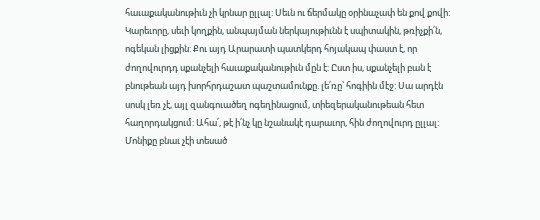հաւաքականութիւն չի կրնար ըլլալ: Սեւն ու ճերմակը օրինաչափ են քով քովի: Կարեւորը, սեւի կողքին, անպայման ներկայութիւնն է սպիտակին, թռիչքի՛ն, ոգեկան լիցքին: Քու այդ Արարատի պատկերդ հոյակապ փաստ է, որ ժողովուրդդ սքանչելի հաւաքականութիւն մըն է: Ըստ իս, սքանչելի բան է բնութեան այդ խորհրդաշատ պաշտամունքը. լե՛ռը՝ հոգիին մէջ: Սա արդէն սոսկ լեռ չէ, այլ զանգուածեղ ոգեղինացում, տիեզերականութեան հետ հաղորդակցում: Ահա՛, թէ ի՛նչ կը նշանակէ դարաւոր, հին ժողովուրդ ըլլալ:
Մոնիքը բնաւ չէի տեսած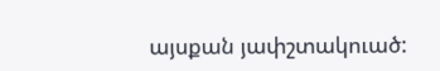այսքան յափշտակուած: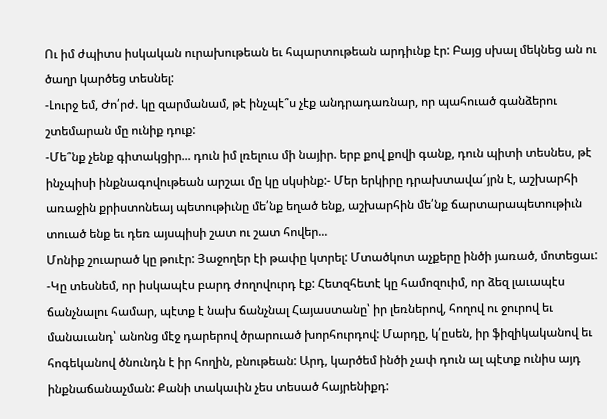Ու իմ ժպիտս իսկական ուրախութեան եւ հպարտութեան արդիւնք էր: Բայց սխալ մեկնեց ան ու ծաղր կարծեց տեսնել:
-Լուրջ եմ, Ժո՛րժ. կը զարմանամ, թէ ինչպէ՞ս չէք անդրադառնար, որ պահուած գանձերու շտեմարան մը ունիք դուք:
-Մե՞նք չենք գիտակցիր... դուն իմ լռելուս մի նայիր. երբ քով քովի գանք, դուն պիտի տեսնես, թէ ինչպիսի ինքնագովութեան արշաւ մը կը սկսինք:- Մեր երկիրը դրախտավա՜յրն է, աշխարհի առաջին քրիստոնեայ պետութիւնը մե՛նք եղած ենք, աշխարհին մե՛նք ճարտարապետութիւն տուած ենք եւ դեռ այսպիսի շատ ու շատ հովեր...
Մոնիք շուարած կը թուէր: Յաջողեր էի թափը կտրել: Մտածկոտ աչքերը ինծի յառած, մոտեցաւ:
-Կը տեսնեմ, որ իսկապէս բարդ ժողովուրդ էք: Հետզհետէ կը համոզուիմ, որ ձեզ լաւապէս ճանչնալու համար, պէտք է նախ ճանչնալ Հայաստանը՝ իր լեռներով, հողով ու ջուրով եւ մանաւանդ՝ անոնց մէջ դարերով ծրարուած խորհուրդով: Մարդը, կ՛ըսեն, իր ֆիզիկականով եւ հոգեկանով ծնունդն է իր հողին, բնութեան: Արդ, կարծեմ ինծի չափ դուն ալ պէտք ունիս այդ ինքնաճանաչման: Քանի տակաւին չես տեսած հայրենիքդ: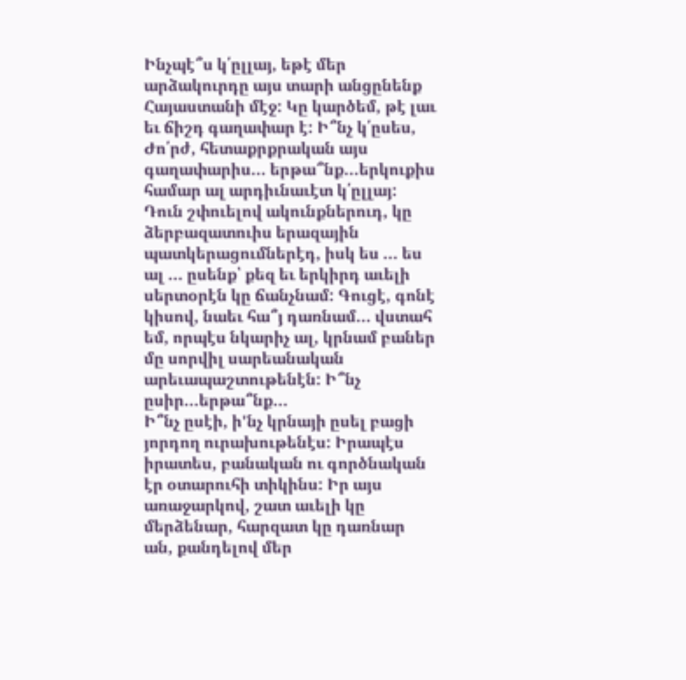Ինչպէ՞ս կ՛ըլլայ, եթէ մեր արձակուրդը այս տարի անցընենք Հայաստանի մէջ: Կը կարծեմ, թէ լաւ եւ ճիշդ գաղափար է: Ի՞նչ կ՛ըսես, Ժո՛րժ, հետաքրքրական այս գաղափարիս... երթա՞նք...երկուքիս համար ալ արդիւնաւէտ կ՛ըլլայ: Դուն շփուելով ակունքներուդ, կը ձերբազատուիս երազային պատկերացումներէդ, իսկ ես ... ես ալ ... ըսենք՝ քեզ եւ երկիրդ աւելի սերտօրէն կը ճանչնամ: Գուցէ, գոնէ կիսով, նաեւ հա՞յ դառնամ... վստահ եմ, որպէս նկարիչ ալ, կրնամ բաներ մը սորվիլ սարեանական արեւապաշտութենէն: Ի՞նչ ըսիր...երթա՞նք...
Ի՞նչ ըսէի, ի'նչ կրնայի ըսել բացի յորդող ուրախութենէս: Իրապէս իրատես, բանական ու գործնական էր օտարուհի տիկինս: Իր այս առաջարկով, շատ աւելի կը մերձենար, հարզատ կը դառնար ան, քանդելով մեր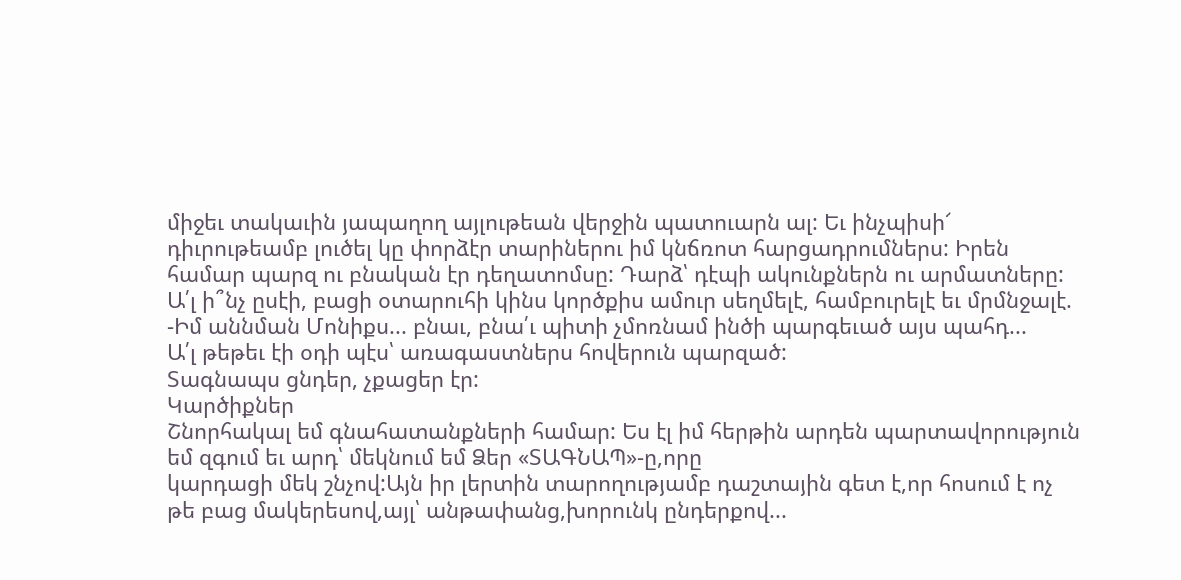միջեւ տակաւին յապաղող այլութեան վերջին պատուարն ալ: Եւ ինչպիսի՜ դիւրութեամբ լուծել կը փորձէր տարիներու իմ կնճռոտ հարցադրումներս: Իրեն համար պարզ ու բնական էր դեղատոմսը: Դարձ՝ դէպի ակունքներն ու արմատները: Ա՛լ ի՞նչ ըսէի, բացի օտարուհի կինս կործքիս ամուր սեղմելէ, համբուրելէ եւ մրմնջալէ.
-Իմ աննման Մոնիքս... բնաւ, բնա՛ւ պիտի չմոռնամ ինծի պարգեւած այս պահդ...
Ա՛լ թեթեւ էի օդի պէս՝ առագաստներս հովերուն պարզած:
Տագնապս ցնդեր, չքացեր էր:
Կարծիքներ
Շնորհակալ եմ գնահատանքների համար: Ես էլ իմ հերթին արդեն պարտավորություն եմ զգում եւ արդ՝ մեկնում եմ Ձեր «ՏԱԳՆԱՊ»-ը,որը
կարդացի մեկ շնչով:Այն իր լերտին տարողությամբ դաշտային գետ է,որ հոսում է ոչ թե բաց մակերեսով,այլ՝ անթափանց,խորունկ ընդերքով...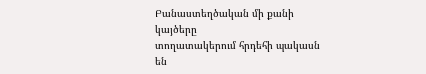Բանաստեղծական մի քանի կայծերը
տողատակերում հրդեհի պակասն են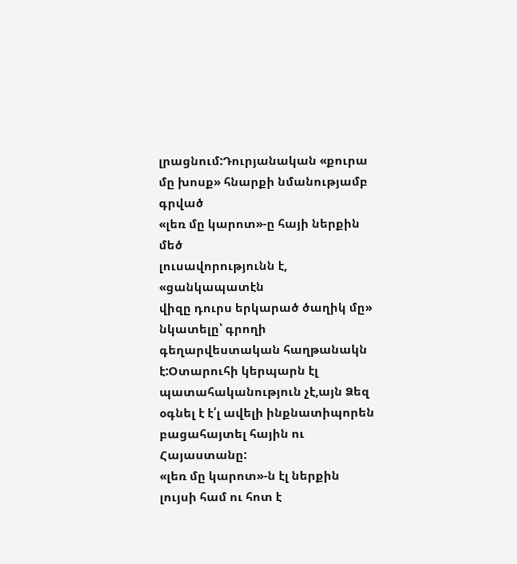լրացնում:Դուրյանական «քուրա մը խոսք» հնարքի նմանությամբ գրված
«լեռ մը կարոտ»-ը հայի ներքին մեծ
լուսավորությունն է, «ցանկապատէն
վիզը դուրս երկարած ծաղիկ մը» նկատելը՝ գրողի գեղարվեստական հաղթանակն է:Օտարուհի կերպարն էլ պատահականություն չէ,այն Ձեզ օգնել է է՛լ ավելի ինքնատիպորեն բացահայտել հային ու Հայաստանը:
«լեռ մը կարոտ»-ն էլ ներքին լույսի համ ու հոտ է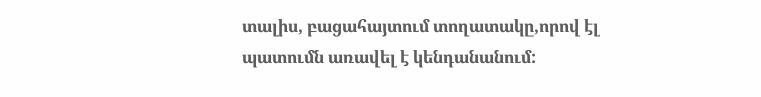տալիս, բացահայտում տողատակը,որով էլ պատումն առավել է կենդանանում: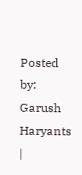Posted by: Garush Haryants |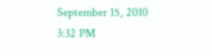September 15, 2010 3:32 PM